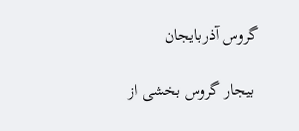گروس آذربایجان

 بیجار گروس بخشی از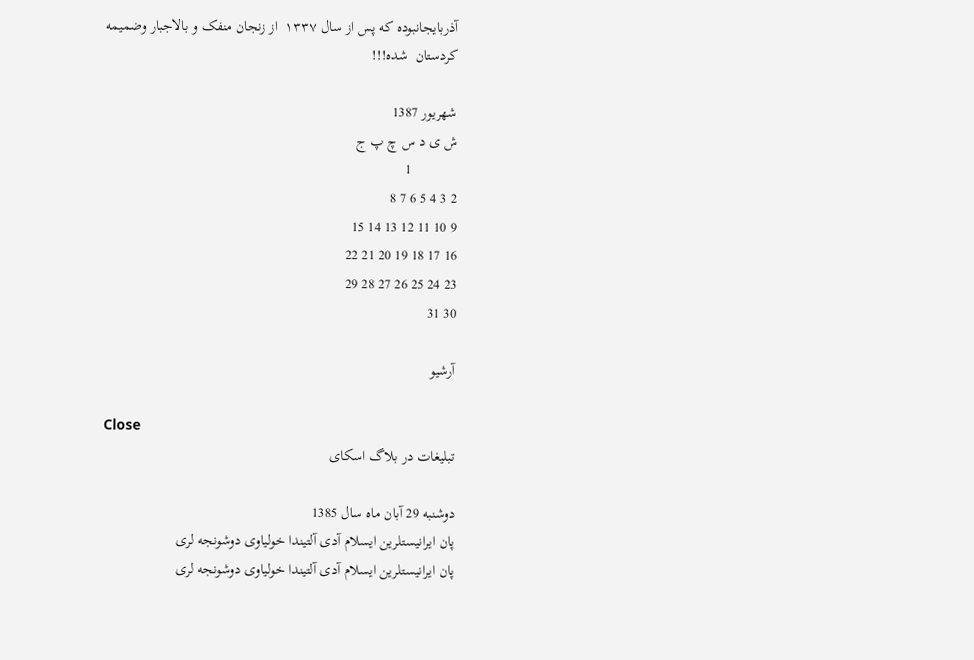آذربایجانبوده که پس از سال ۱۳۳۷  از زنجان منفک و بالاجبار وضمیمه کردستان  شده!!!

شهریور 1387
ش ی د س چ پ ج
            1
2 3 4 5 6 7 8
9 10 11 12 13 14 15
16 17 18 19 20 21 22
23 24 25 26 27 28 29
30 31

آرشیو

Close
تبلیغات در بلاگ اسکای

دوشنبه 29 آبان ماه سال 1385
پان ایرانیستلرین ایسلام آدی آلتیندا خولیاوی دوشونجه لری
پان ایرانیستلرین ایسلام آدی آلتیندا خولیاوی دوشونجه لری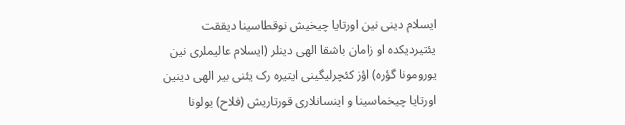ایسلام دینی نین اورتایا چیخیش نوقطاسینا دیققت یئتیردیکده او زامان باشقا الهی دینلر (ایسلام عالیملری نین یورومونا گؤره) اؤز کئچرلیگینی ایتیره رک یئنی بیر الهی دینین اورتایا چیخماسینا و اینسانلاری قورتاریش (فلاح) یولونا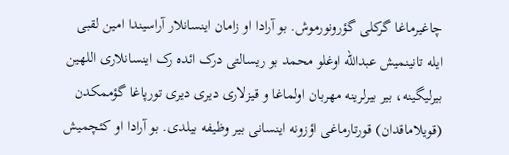چاغیرماغا گرکلی گؤرونورموش. بو آرادا او زامان اینسانلار آراسیندا امین لقبی ایله تانینمیش عبدالله اوغلو محمد بو ریسالتی درک ائده رک اینسانلاری اللهین بیرلیگینه، بیر بیرلرینه مهربان اولماغا و قیزلاری دیری دیری تورپاغا گؤممکدن (قویلاماقدان) قورتارماغی اؤزونه اینسانی بیر وظیفه بیلدی. بو آرادا او کئچمیش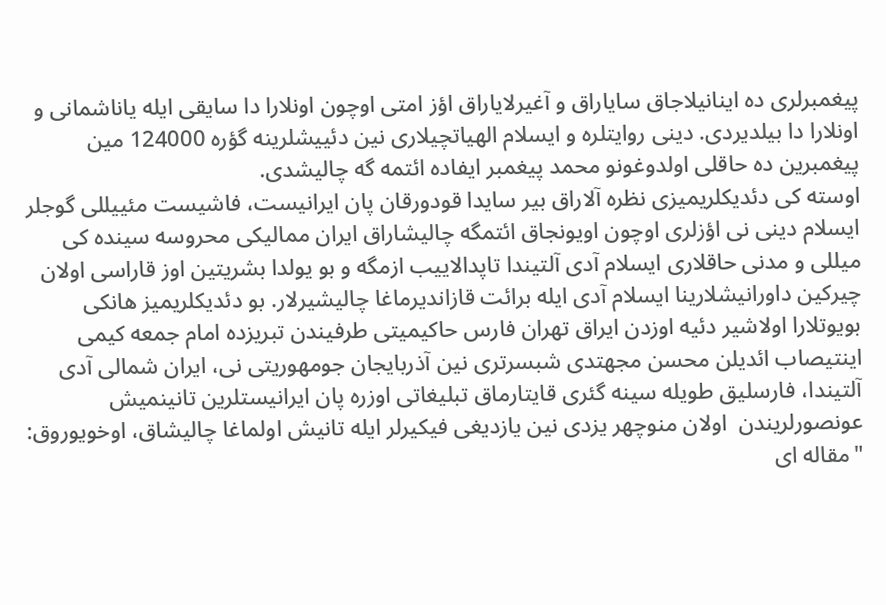پیغمبرلری ده اینانیلاجاق سایاراق و آغیرلایاراق اؤز امتی اوچون اونلارا دا سایقی ایله یاناشمانی و اونلارا دا بیلدیردی. دینی روایتلره و ایسلام الهیاتچیلاری نین دئییشلرینه گؤره 124000 مین پیغمبرین ده حاقلی اولدوغونو محمد پیغمبر ایفاده ائتمه گه چالیشدی.
اوسته کی دئدیکلریمیزی نظره آلاراق بیر سایدا قودورقان پان ایرانیست، فاشیست مئییللی گوجلر ایسلام دینی نی اؤزلری اوچون اویونجاق ائتمگه چالیشاراق ایران ممالیکی محروسه سینده کی میللی و مدنی حاقلاری ایسلام آدی آلتیندا تاپدالاییب ازمگه و بو یولدا بشریتین اوز قاراسی اولان چیرکین داورانیشلارینا ایسلام آدی ایله برائت قازاندیرماغا چالیشیرلار. بو دئدیکلریمیز هانکی بویوتلارا اولاشیر دئیه اوزدن ایراق تهران فارس حاکیمیتی طرفیندن تبریزده امام جمعه کیمی اینتیصاب ائدیلن محسن مجهتدی شبسرتری نین آذربایجان جومهوریتی نی، ایران شمالی آدی آلتیندا، فارسلیق طویله سینه گئری قایتارماق تبلیغاتی اوزره پان ایرانیستلرین تانینمیش عونصورلریندن  اولان منوچهر یزدی نین یازدیغی فیکیرلر ایله تانیش اولماغا چالیشاق، اوخویوروق:
"مقاله ای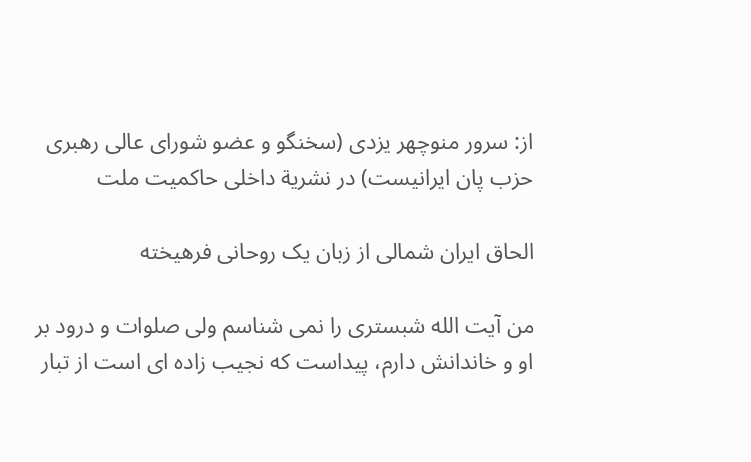از: سرور منوچهر یزدی (سخنگو و عضو شورای عالی رهبری حزب پان ایرانیست) در نشریة داخلی حاکمیت ملت

الحاق ایران شمالی از زبان یک روحانی فرهیخته

من آیت الله شبستری را نمی شناسم ولی صلوات و درود بر او و خاندانش دارم، پیداست که نجیب زاده ای است از تبار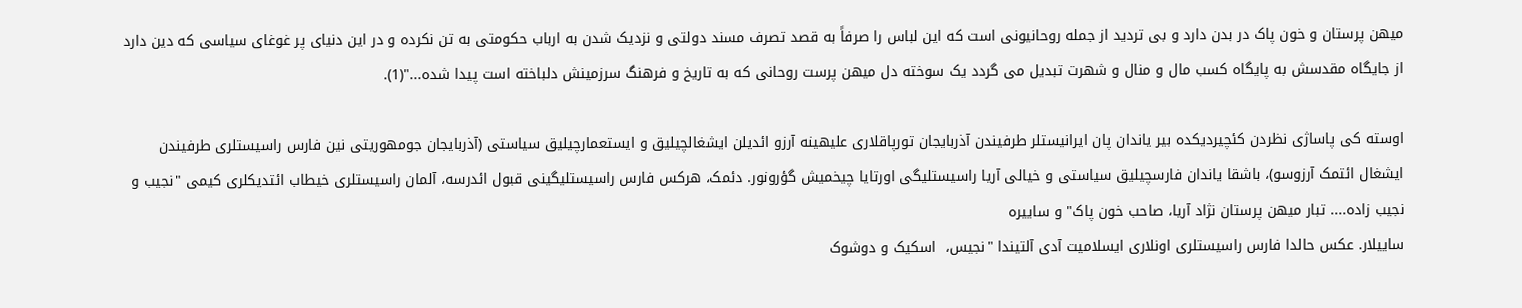میهن پرستان و خون پاک در بدن دارد و بی تردید از جمله روحانیونی است که این لباس را صرفاً به قصد تصرف مسند دولتی و نزدیک شدن به ارباب حکومتی به تن نکرده و در این دنیای پر غوغای سیاسی که دین دارد از جایگاه مقدسش به پایگاه کسب مال و منال و شهرت تبدیل می گردد یک سوخته دل میهن پرست روحانی که به تاریخ و فرهنگ سرزمینش دلباخته است پیدا شده..."(1).

اوسته کی پاساژی نظردن کئچیردیکده بیر یاندان پان ایرانیستلر طرفیندن آذربایجان تورپاقلاری علیهینه آرزو ائدیلن ایشغالچیلیق و ایستعمارچیلیق سیاستی (آذربایجان جومهوریتی نین فارس راسیستلری طرفیندن ایشغال ائتمک آرزوسو)، باشقا یاندان فارسچیلیق سیاستی و خیالی آریا راسیستلیگی اورتایا چیخمیش گؤرونور. دئمک، هرکس فارس راسیستلیگینی قبول ائدرسه، آلمان راسیستلری خیطاب ائتدیکلری کیمی "نجیب و نجیب زاده.... تبار میهن پرستان نژاد آریا، صاحب خون پاک" و ساییره
ساییلار. عکس حالدا فارس راسیستلری اونلاری ایسلامیت آدی آلتیندا "نجیس،  اسکیک و دوشوک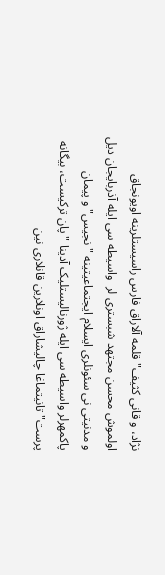نژاد، و قانی کثیف" قلمه آلاراق فارس راسیستلرینه اویونجاق اولموش محسن مجتهد شبستری لر  واسیطه سی ایله آذربایجان دیل و مدنیتی نی سئونلری ایسلام ایجتماعیتینه "نجیس" و پیمان پاکمهرلر واسیطه سی ایله ژورنالیستلیک آدینا "پان ترکیست، بیگانه پرست" تانیتماغا چالیشاراق اونلارین قانلاری نین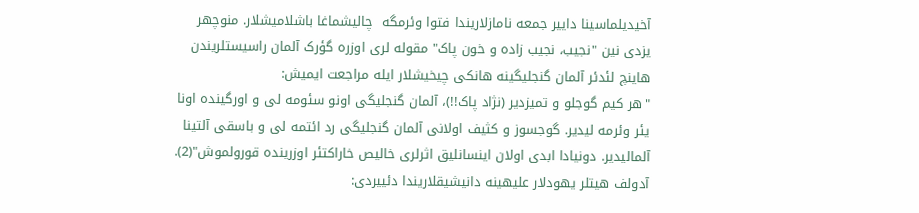آخیدیلماسینا داییر جمعه نامازلاریندا فتوا وئرمگه  چالیشماغا باشلامیشلار. منوچهر یزدی نین "نجیب، نجیب زاده و خون پاک" مقوله لری اوزره گؤرک آلمان راسیستلریندن هاینچ لئدئر آلمان گنجلیگینه هانکی چیخیشلار ایله مراجعت ایمیش:
"هر کیم گوجلو و تمیزدیر (نژاد پاک!!)، آلمان گنجلیگی اونو سئومه لی و اورگینده اونا یئر وئرمه لیدیر. گوجسوز و کثیف اولانی آلمان گنجلیگی رد ائتمه لی و باسقی آلتینا آلمالیدیر. دونیادا ابدی اولان اینسانلیق اثرلری خالیص خاراکتئر اوزرینده قورولموش"(2). آدولف هیتلر یهودلار علیهینه دانیشیقلاریندا دئییردی: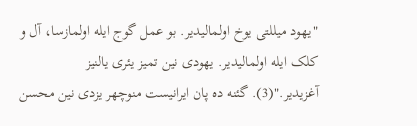"یهود میللتی یوخ اولمالیدیر. بو عمل گوج ایله اولمازسا، آل و کلک ایله اولمالیدیر. یهودی نین تمیز یئری یالنیز آغزیدیر."(3). گئنه ده پان ایرانیست منوچهر یزدی نین محسن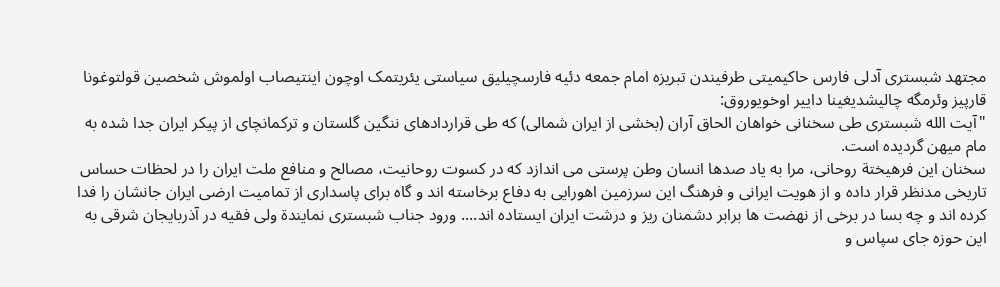مجتهد شبستری آدلی فارس حاکیمیتی طرفیندن تبریزه امام جمعه دئیه فارسچیلیق سیاستی یئریتمک اوچون اینتیصاب اولموش شخصین قولتوغونا قارپیز وئرمگه چالیشدیغینا داییر اوخویوروق:
"آیت الله شبستری طی سخنانی خواهان الحاق آران (بخشی از ایران شمالی) که طی قراردادهای ننگین گلستان و ترکمانچای از پیکر ایران جدا شده به مام میهن گردیده است.
سخنان این فرهیختة روحانی، مرا به یاد صدها انسان وطن پرستی می اندازد که در کسوت روحانیت، مصالح و منافع ملت ایران را در لحظات حساس تاریخی مدنظر قرار داده و از هویت ایرانی و فرهنگ این سرزمین اهورایی به دفاع برخاسته اند و گاه برای پاسداری از تمامیت ارضی ایران جانشان را فدا کرده اند و چه بسا در برخی از نهضت ها برابر دشمنان ریز و درشت ایران ایستاده اند.... ورود جناب شبستری نمایندة ولی فقیه در آذربایجان شرقی به این حوزه جای سپاس و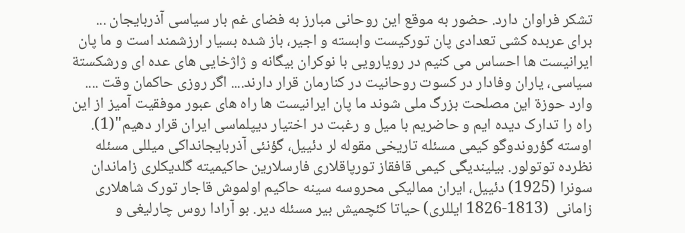تشکر فراوان دارد. حضور به موقع این روحانی مبارز به فضای غم بار سیاسی آذربایجان ... برای عربده کشی تعدادی پان تورکیست وابسته و اجیر، باز شده بسیار ارزشمند است و ما پان ایرانیست ها احساس می کنیم در رویارویی با نوکران بیگانه و ژاژخایی های عده ای ورشکستة سیاسی، یاران وفادار در کسوت روحانیت در کنارمان قرار دارند.... اگر روزی حاکمان وقت .... وارد حوزة این مصلحت بزرگ ملی شوند ما پان ایرانیست ها راه های عبور موفقیت آمیز از این راه را تدارک دیده ایم و حاضریم با میل و رغبت در اختیار دیپلماسی ایران قرار دهیم"(1).
اوسته گؤروندوگو کیمی مسئله تاریخی مقوله لر دئییل، گؤنئی آذربایجانداکی میللی مسئله نظرده توتولور. بیلیندیگی کیمی قافقاز تورپاقلاری فارسلارین حاکیمیته گلدیکلری زاماندان سونرا (1925) دئییل، ایران ممالیکی محروسه سینه حاکیم اولموش قاجار تورک شاهلاری زامانی  (1813-1826 ایللری) حیاتا کئچمیش بیر مسئله دیر. بو آرادا روس چارلیغی و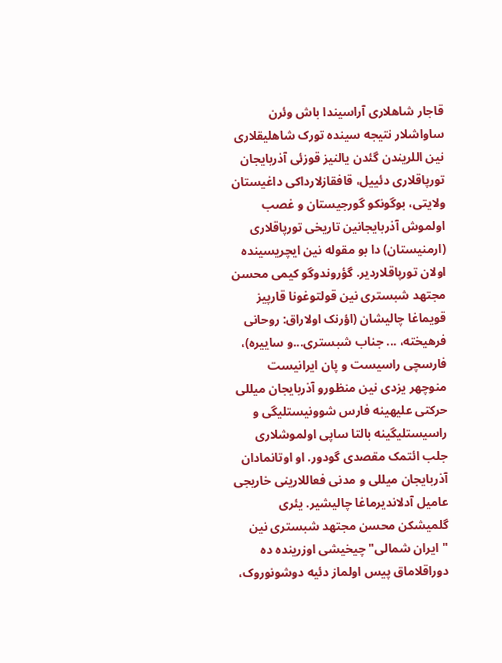قاجار شاهلاری آراسیندا باش وئرن ساواشلار نتیجه سینده تورک شاهلیقلاری نین اللریندن گئدن یالنیز قوزئی آذربایجان تورپاقلاری دئییل، قافقازلارداکی داغیستان ولایتی، بوگونکو گورجیستان و غصب اولموش آذربایجانین تاریخی تورپاقلاری (ارمنیستان) دا بو مقوله نین ایچریسینده اولان تورپاقلاردیر. گؤروندوگو کیمی محسن مجتهد شبستری نین قولتوغونا قارپیز قویماغا چالیشان (اؤرنک اولاراق: روحانی فرهیخته، ... جناب شبستری...و ساییره)، فارسچی راسیست و پان ایرانیست منوچهر یزدی نین منظورو آذربایجان میللی حرکتی علیهینه فارس شوونیستلیگی و راسیستلیگینه بالتا ساپی اولموشلاری جلب ائتمک مقصدی گودور. او اوتانمادان آذربایجان میللی و مدنی فعاللارینی خاریجی عامیل آدلاندیرماغا چالیشیر. یئری گلمیشکن محسن مجتهد شبستری نین "ایران شمالی" چیخیشی اوزرینده ده دوراقلاماق پیس اولماز دئیه دوشونوروک،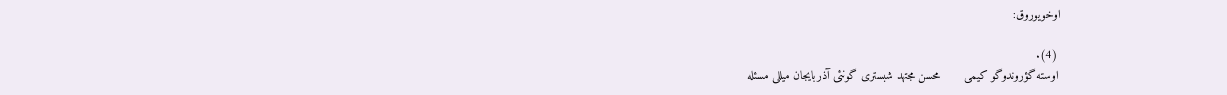اوخویوروق:

 (4).
 اوسته گؤروندوگو کیمی       محسن مجتهد شبستری گونئی آذربایجان میللی مسئله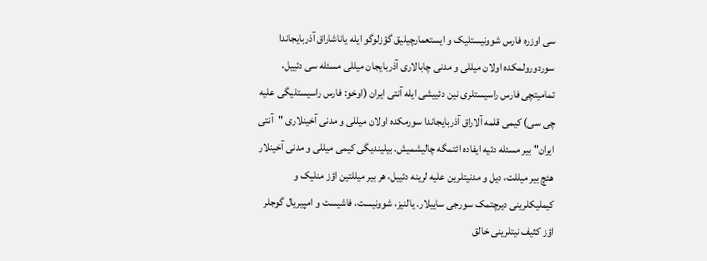سی اوزره فارس شوونیستلیک و ایستعمارچیلیق گؤزلوگو ایله یاناشاراق آذربایجاندا سوردورولمکده اولان میللی و مدنی چابالاری آذربایجان میللی مسئله سی دئییل، تمامیتچی فارس راسیستلری نین دئییشی ایله آنتی ایران (اوخو: فارس راسیستلیگی علیه چی سی) کیمی قلمه آلاراق آذربایجاندا سورمکده اولان میللی و مدنی آخینلاری "آنتی ایران" بیر مسئله دئیه ایفاده ائتمگه چالیشمیش. بیلیندیگی کیمی میللی و مدنی آخینلار هئچ بیر میللت، دیل و مدنیتلرین علیه لرینه دئییل، هر بیر میللتین اؤز منلیک و کیملیکلرینی دیرچتمک سورجی ساییلار. یالنیز، شوونیست، فاشیست و امپیریال گوجلر اؤز کثیف نیتلرینی خالق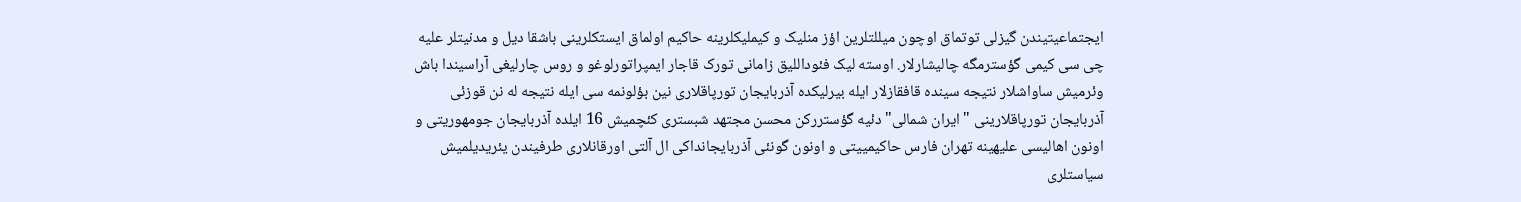ایجتماعیتیندن گیزلی توتماق اوچون میللتلرین اؤز منلیک و کیملیکلرینه حاکیم اولماق ایستکلرینی باشقا دیل و مدنیتلر علیه چی سی کیمی گؤسترمگه چالیشارلار. اوسته لیک فئوداللیق زامانی تورک قاجار ایمپراتورلوغو و روس چارلیغی آراسیندا باش وئرمیش ساواشلار نتیجه سینده قافقازلار ایله بیرلیکده آذربایجان تورپاقلاری نین بؤلونمه سی ایله نتیجه له نن قوزئی آذربایجان تورپاقلارینی "ایران شمالی" دئیه گؤستررکن محسن مجتهد شبستری کئچمیش 16 ایلده آذربایجان جومهوریتی و اونون اهالیسی علیهینه تهران فارس حاکیمییتی و اونون گونئی آذربایجانداکی ال آلتی اورقانلاری طرفیندن یئریدیلمیش سیاستلری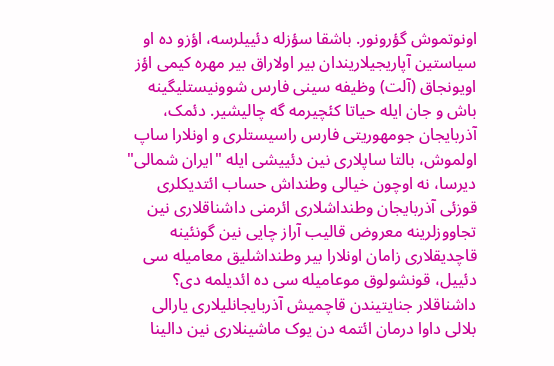اونوتموش گؤرونور. باشقا سؤزله دئییلرسه، اؤزو ده او سیاستین آپاریجیلاریندان بیر اولاراق بیر مهره کیمی اؤز اویونجاق (آلت) وظیفه سینی فارس شوونیستلیگینه باش و جان ایله حیاتا کئچیرمه گه چالیشیر. دئمک، آذربایجان جومهوریتی فارس راسیستلری و اونلارا ساپ اولموش، بالتا ساپلاری نین دئییشی ایله "ایران شمالی" دیرسا، نه اوچون خیالی وطنداش حساب ائتدیکلری قوزئی آذربایجان وطنداشلاری ائرمنی داشناقلاری نین تجاووزلرینه معروض قالیب آراز چایی نین گونئینه قاچدیقلاری زامان اونلارا بیر وطنداشلیق معامیله سی دئییل، قونشولوق موعامیله سی ده ائدیلمه دی؟ داشناقلار جنایتیندن قاچمیش آذربایجانلیلاری یارالی بلالی داوا درمان ائتمه دن یوک ماشینلاری نین دالینا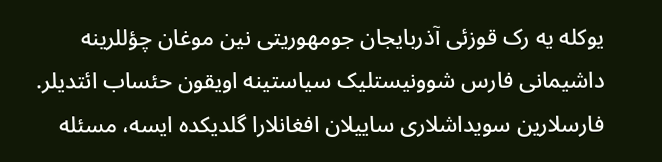یوکله یه رک قوزئی آذربایجان جومهوریتی نین موغان چؤللرینه داشیمانی فارس شوونیستلیک سیاستینه اویقون حئساب ائتدیلر. فارسلارین سویداشلاری ساییلان افغانلارا گلدیکده ایسه، مسئله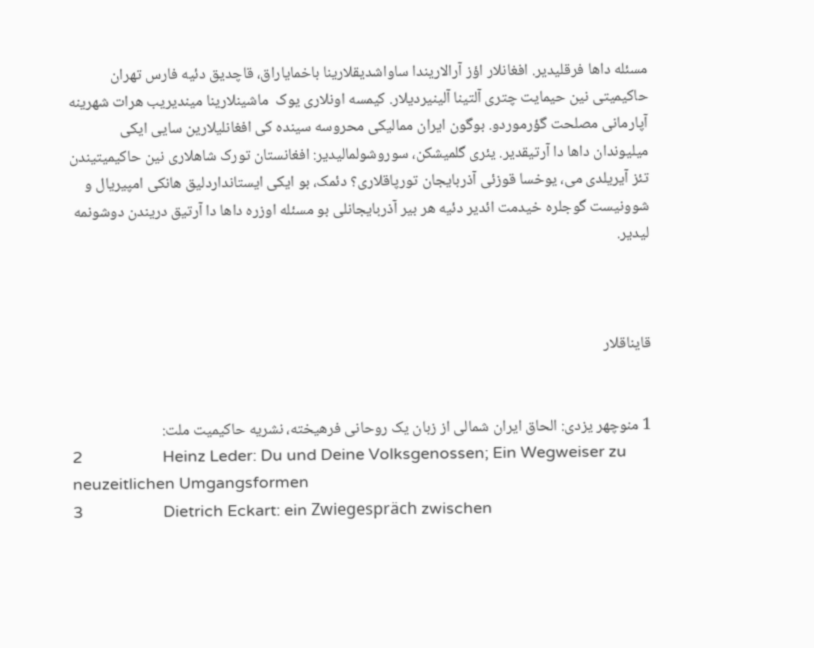مسئله داها فرقلیدیر. افغانلار اؤز آرالاریندا ساواشدیقلارینا باخمایاراق، قاچدیق دئیه فارس تهران حاکیمیتی نین حیمایت چتری آلتینا آلینیردیلار. کیمسه اونلاری یوک  ماشینلارینا میندیریب هرات شهرینه آپارمانی مصلحت گؤرموردو. بوگون ایران ممالیکی محروسه سینده کی افغانلیلارین سایی ایکی میلیوندان داها دا آرتیقدیر. یئری گلمیشکن، سوروشولمالیدیر: افغانستان تورک شاهلاری نین حاکیمیتیندن تئز آیریلدی می، یوخسا قوزئی آذربایجان تورپاقلاری؟ دئمک، بو ایکی ایستانداردلیق هانکی امپیریال و شوونیست گوجلره خیدمت ائدیر دئیه هر بیر آذربایجانلی بو مسئله اوزره داها دا آرتیق دریندن دوشونمه لیدیر.



قایناقلار


1 منوچهر یزدی: الحاق ایران شمالی از زبان یک روحانی فرهیخته، نشریه حاکیمیت ملت:
2                    Heinz Leder: Du und Deine Volksgenossen; Ein Wegweiser zu neuzeitlichen Umgangsformen
3                    Dietrich Eckart: ein Zwiegespräch zwischen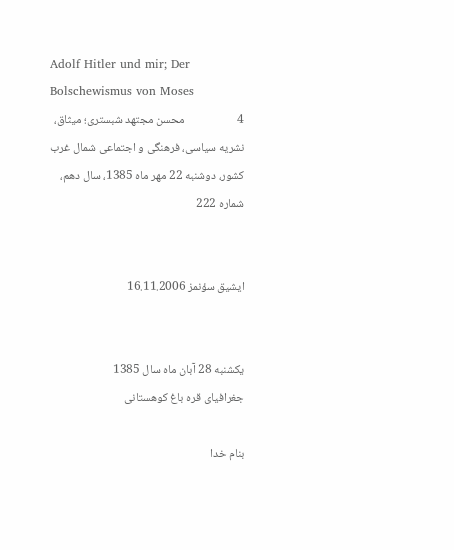Adolf Hitler und mir; Der Bolschewismus von Moses
4                    محسن مجتهد شبستری؛ میثاق، نشریه سیاسی، فرهنگی و اجتماعی شمال غرب کشور، دوشنبه 22 مهر ماه 1385، سال دهم، شماره 222


ایشیق سؤنمز 16.11.2006


یکشنبه 28 آبان ماه سال 1385
جغرافیای قره باغ کوهستانی

بنام خدا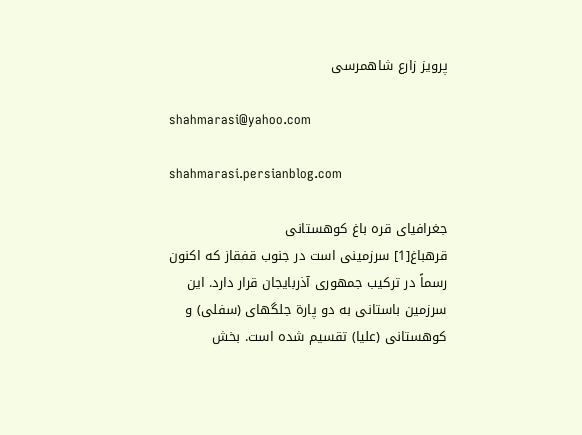پرویز زارع شاهمرسی

shahmarasi@yahoo.com

shahmarasi.persianblog.com

جغرافیای قره باغ کوهستانی
قرهباغ[1] سرزمینی است در جنوب قفقاز که اکنون رسماً در ترکیب جمهوری آذربایجان قرار دارد. این سرزمین باستانی به دو پارة جلگهای (سفلی) و کوهستانی (علیا) تقسیم شده است. بخش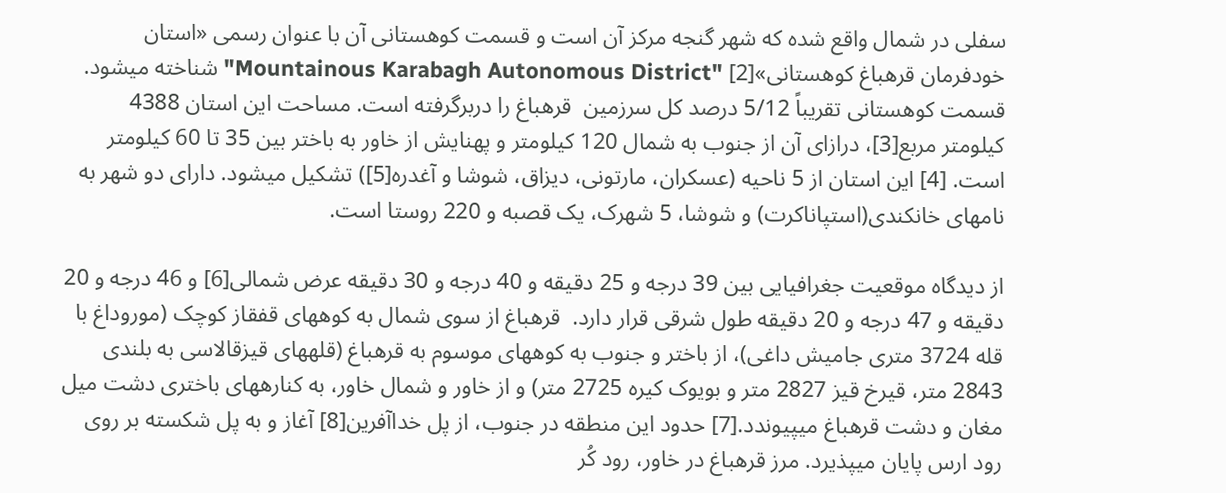سفلی در شمال واقع شده که شهر گنجه مرکز آن است و قسمت کوهستانی آن با عنوان رسمی «استان خودفرمان قرهباغ کوهستانی»[2] "Mountainous Karabagh Autonomous District" شناخته میشود. قسمت کوهستانی تقریباً 5/12 درصد کل سرزمین  قرهباغ را دربرگرفته است. مساحت این استان 4388 کیلومتر مربع[3]، درازای آن از جنوب به شمال 120 کیلومتر و پهنایش از خاور به باختر بین 35 تا 60 کیلومتر است. [4] این استان از 5 ناحیه (عسکران، مارتونی، دیزاق، شوشا و آغدره[5]) تشکیل میشود. دارای دو شهر به نامهای خانکندی(استپاناکرت) و شوشا، 5 شهرک، یک قصبه و 220 روستا است.

از دیدگاه موقعیت جغرافیایی بین 39 درجه و 25 دقیقه و 40 درجه و 30 دقیقه عرض شمالی[6] و 46 درجه و 20 دقیقه و 47 درجه و 20 دقیقه طول شرقی قرار دارد.  قرهباغ از سوی شمال به کوههای قفقاز کوچک (موروداغ با قله 3724 متری جامیش داغی)، از باختر و جنوب به کوههای موسوم به قرهباغ (قلههای قیزقالاسی به بلندی 2843 متر، قیرخ قیز 2827 متر و بویوک کیره 2725 متر) و از خاور و شمال خاور، به کنارههای باختری دشت میل مغان و دشت قرهباغ میپیوندد.[7] حدود این منطقه در جنوب، از پل خداآفرین[8] آغاز و به پل شکسته بر روی رود ارس پایان میپذیرد. مرز قرهباغ در خاور، رود کُر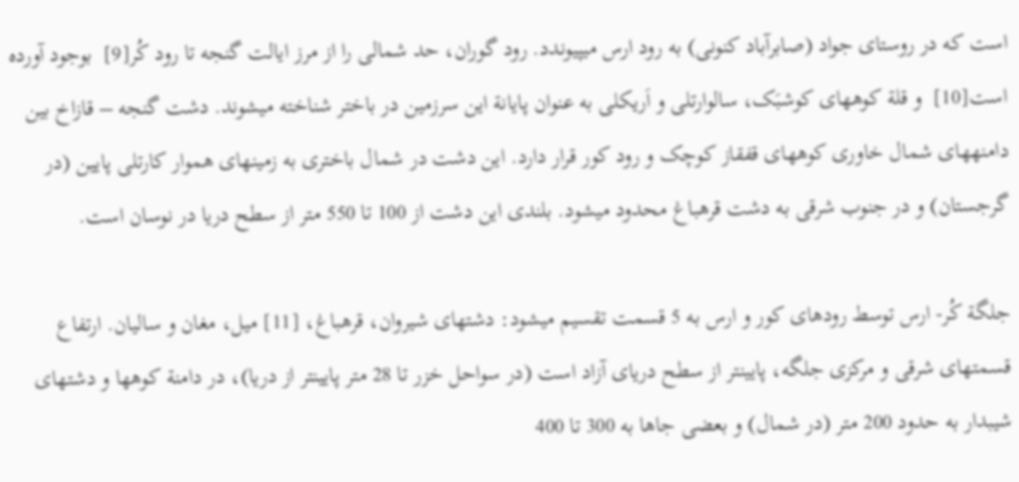است که در روستای جواد (صابرآباد کنونی) به رود ارس میپیوندد. رود گوران، حد شمالی را از مرز ایالت گنجه تا رود کُر[9]  بوجود آورده است[10]  و قلة کوههای کوشبَک، سالوارتلی و اَریکلی به عنوان پایانة این سرزمین در باختر شناخته میشوند. دشت گنجه – قازاخ بین دامنههای شمال خاوری کوههای قفقاز کوچک و رود کور قرار دارد. این دشت در شمال باختری به زمینهای هموار کارتلی پایین (در گرجستان) و در جنوب شرقی به دشت قرهباغ محدود میشود. بلندی این دشت از 100 تا 550 متر از سطح دریا در نوسان است.

جلگة کُر- ارس توسط رودهای کور و ارس به 5 قسمت تقسیم میشود: دشتهای شیروان، قرهباغ، [11] میل، مغان و سالیان. ارتفاع قسمتهای شرقی و مرکزی جلگه، پایینتر از سطح دریای آزاد است (در سواحل خزر تا 28 متر پایینتر از دریا)، در دامنة کوهها و دشتهای شیبدار به حدود 200 متر (در شمال) و بعضی جاها به 300 تا 400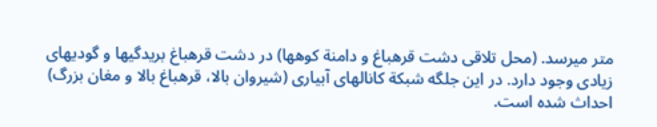متر میرسد. (محل تلاقی دشت قرهباغ و دامنة کوهها) در دشت قرهباغ بریدگیها و گودیهای زیادی وجود دارد. در این جلگه شبکة کانالهای آبیاری (شیروان بالا، قرهباغ بالا و مغان بزرگ) احداث شده است.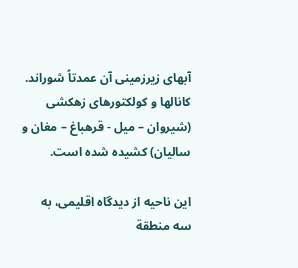آبهای زیرزمینی آن عمدتاً شوراند. کانالها و کولکتورهای زهکشی (شیروان – میل - قرهباغ – مغان و سالیان) کشیده شده است.

این ناحیه از دیدگاه اقلیمی، به سه منطقة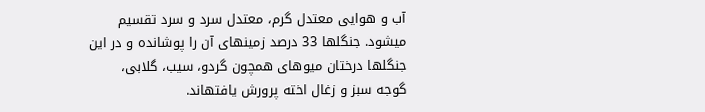آب و هوایی معتدل گرم، معتدل سرد و سرد تقسیم میشود. جنگلها 33 درصد زمینهای آن را پوشانده و در این جنگلها درختان میوهای همچون گردو، سیب، گلابی، گوجه سبز و زغال اخته پرورش یافتهاند.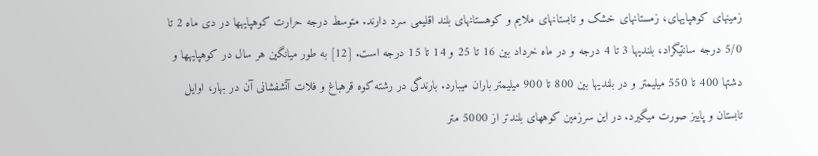زمینهای کوهپایهای، زمستانهای خشک و تابستانهای ملایم و کوهستانهای بلند اقلیمی سرد دارند. متوسط درجه حرارت کوهپایهها در دی ماه 2 تا 5/0 درجه سانتیگراد، بلندیها 3 تا 4 درجه و در ماه خرداد بین 16 تا 25 و 14 تا 15 درجه است. [12] به طور میانگین هر سال در کوهپایهها و دشتها 400 تا 550 میلیمتر و در بلندیها بین 800 تا 900 میلیمتر باران میبارد. بارندگی در رشته کوه قرهباغ و فلات آتشفشانی آن در بهار، اوایل تابستان و پاییز صورت میگیرد. در این سرزمین کوههای بلندتر از 5000 متر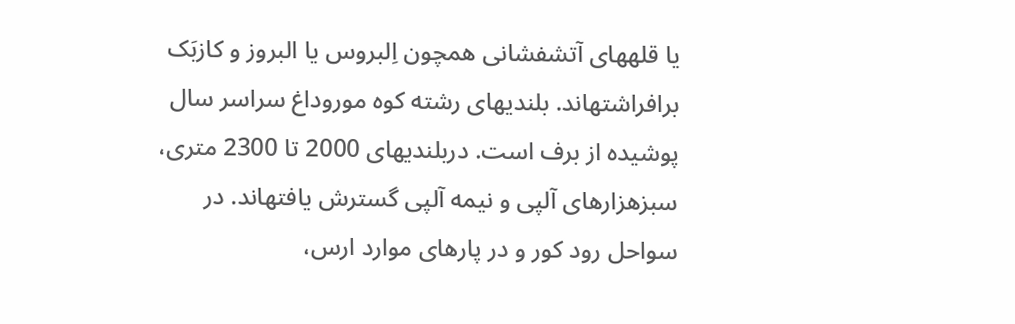یا قلههای آتشفشانی همچون اِلبروس یا البروز و کازبَک برافراشتهاند. بلندیهای رشته کوه موروداغ سراسر سال پوشیده از برف است. دربلندیهای 2000 تا 2300 متری، سبزهزارهای آلپی و نیمه آلپی گسترش یافتهاند. در سواحل رود کور و در پارهای موارد ارس،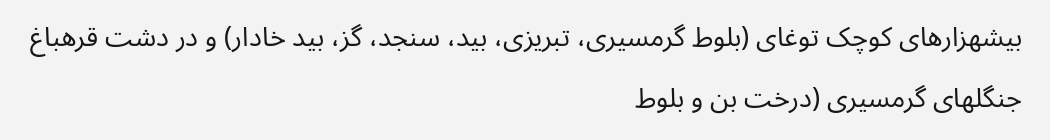بیشهزارهای کوچک توغای (بلوط گرمسیری، تبریزی، بید، سنجد، گز، بید خادار) و در دشت قرهباغ جنگلهای گرمسیری (درخت بن و بلوط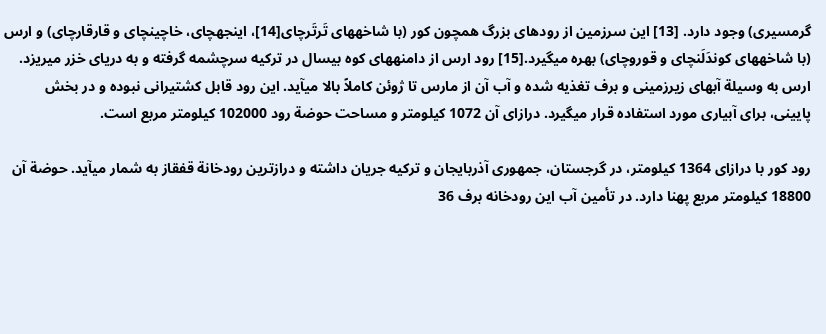گرمسیری) وجود دارد. [13] این سرزمین از رودهای بزرگ همچون کور (با شاخههای تَرتَرچای[14]، اینجهچای، خاچینچای و قارقارچای) و ارس (با شاخههای کوندَلَنچای و قوروچای) بهره میگیرد.[15] رود ارس از دامنههای کوه بیسال در ترکیه سرچشمه گرفته و به دریای خزر میریزد. ارس به وسیلة آبهای زیرزمینی و برف تغذیه شده و آب آن از مارس تا ژوئن کاملاً بالا میآید. این رود قابل کشتیرانی نبوده و در بخش پایینی، برای آبیاری مورد استفاده قرار میگیرد. درازای آن 1072 کیلومتر و مساحت حوضة رود 102000 کیلومتر مربع است.

رود کور با درازای 1364 کیلومتر، در گرجستان، جمهوری آذربایجان و ترکیه جریان داشته و درازترین رودخانة قفقاز به شمار میآید. حوضة آن 18800 کیلومتر مربع پهنا دارد. در تأمین آب این رودخانه برف 36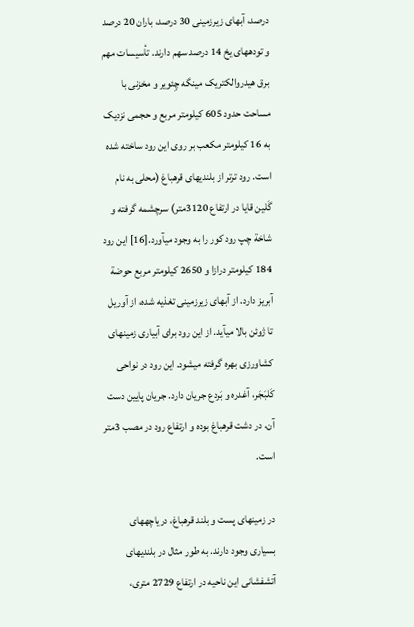درصد، آبهای زیرزمینی 30 درصد، باران 20 درصد و تودههای یخ 14 درصد سهم دارند. تأسیسات مهم برق هیدروالکتریک مینگه چِئویر و مخزنی با مساحت حدود 605 کیلومتر مربع و حجمی نزدیک به 16 کیلومتر مکعب بر روی این رود ساخته شده است. رود ترتر از بلندیهای قرهباغ (محلی به نام گَلین قایا در ارتفاع 3120متر) سرچشمه گرفته و شاخة چپ رود کور را به وجود میآورد.[16] این رود 184 کیلومتر درازا و 2650 کیلومتر مربع حوضة آبریز دارد. از آبهای زیرزمینی تغذیه شده، از آوریل تا ژوئن بالا میآید. از این رود برای آبیاری زمینهای کشاورزی بهره گرفته میشود. این رود در نواحی کَلبَجَر، آغدره و بَردع جریان دارد. جریان پایین دست آن، در دشت قرهباغ بوده و ارتفاع رود در مصب 3متر است.

در زمینهای پست و بلند قرهباغ، دریاچههای بسیاری وجود دارند. به طور مثال در بلندیهای آتشفشانی این ناحیه در ارتفاع 2729 متری،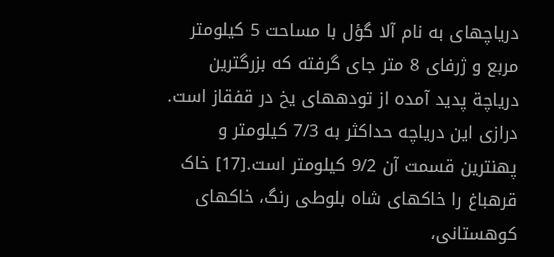دریاچهای به نام آلا گؤل با مساحت 5 کیلومتر مربع و ژرفای 8 متر جای گرفته که بزرگترین دریاچة پدید آمده از تودههای یخ در قفقاز است. درازی این دریاچه حداکثر به 7/3 کیلومتر و پهنترین قسمت آن 9/2 کیلومتر است.[17] خاک قرهباغ را خاکهای شاه بلوطی رنگ، خاکهای کوهستانی،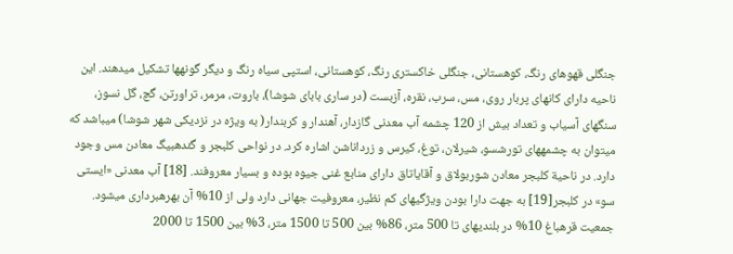جنگلی قهوهای رنگ، کوهستانی، جنگلی خاکستری رنگ، کوهستانی، استپی سیاه رنگ و دیگر گونهها تشکیل میدهند. این ناحیه دارای کانهای پربار روی، مس، سرب، نقره، آزبست (در ساری بابای شوشا)، باروت، مرمر، تراورتن، گچ، گل نسوز، سنگهای آسیاب و تعداد بیش از 120 چشمه آب معدنی گازدار، آهندار و کربندار( به ویژه در نزدیکی شهر شوشا) میباشد که میتوان به چشمههای تورشسو، شیرلان، توغ، کیرس و زرداناشن اشاره کرد. در نواحی کلبجر و گئدهبیگ معادن مس وجود دارد. در ناحیة کلبجر معادن شوربولاق و آقایاتاق دارای منابع غنی جیوه بوده و بسیار معروفند. [18] آب معدنی «ایستی سو» در کلبجر[19] به جهت دارا بودن ویژگیهای کم نظیر، معروفیت جهانی دارد ولی از 10% آن بهرهبرداری میشود. جمعیت قرهباغ 10% در بلندیهای تا 500 متر، 86% بین 500 تا 1500 متر، 3% بین 1500 تا 2000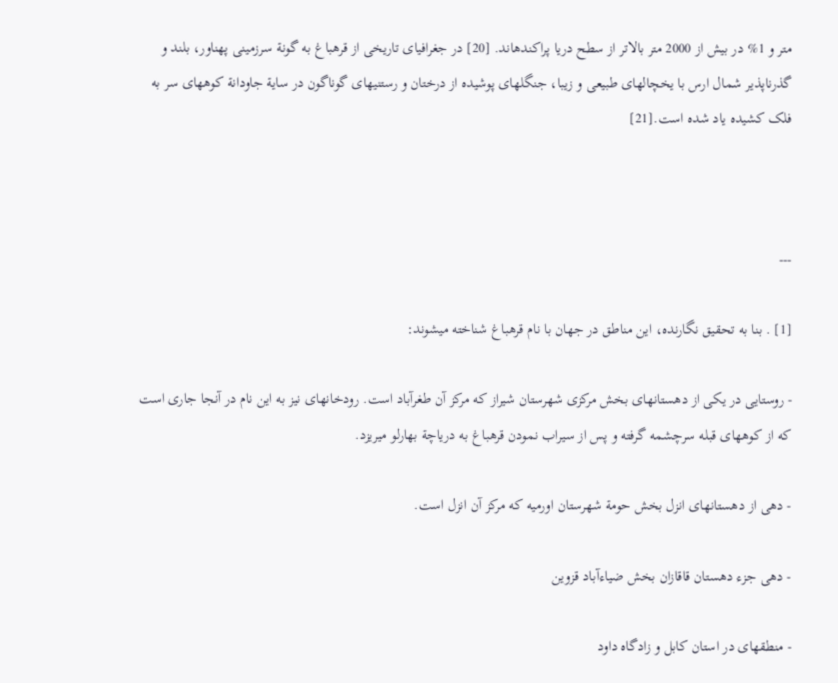متر و 1% در بیش از 2000 متر بالاتر از سطح دریا پراکندهاند. [20] در جغرافیای تاریخی از قرهباغ به گونة سرزمینی پهناور، بلند و گذرناپذیر شمال ارس با یخچالهای طبیعی و زیبا، جنگلهای پوشیده از درختان و رستنیهای گوناگون در سایة جاودانة کوههای سر به فلک کشیده یاد شده است.[21]



---

[1] . بنا به تحقیق نگارنده، این مناطق در جهان با نام قرهباغ شناخته میشوند:

- روستایی در یکی از دهستانهای بخش مرکزی شهرستان شیراز که مرکز آن طغرآباد است. رودخانهای نیز به این نام در آنجا جاری است که از کوههای قبله سرچشمه گرفته و پس از سیراب نمودن قرهباغ به دریاچة بهارلو میریزد.

- دهی از دهستانهای انزل بخش حومة شهرستان اورمیه که مرکز آن انزل است.

- دهی جزء دهستان قاقازان بخش ضیاءآباد قزوین

- منطقهای در استان کابل و زادگاه داود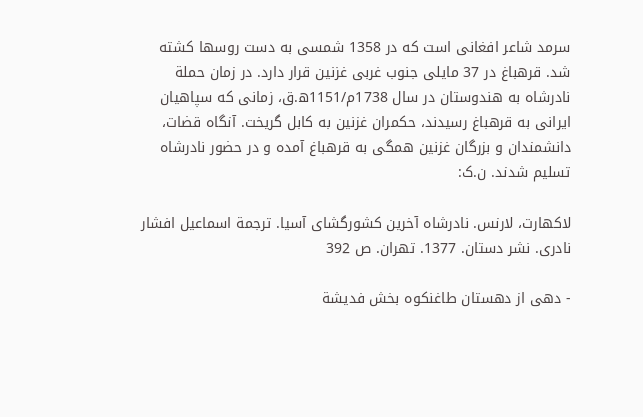سرمد شاعر افغانی است که در 1358 شمسی به دست روسها کشته شد. قرهباغ در 37 مایلی جنوب غربی غزنین قرار دارد. در زمان حملة نادرشاه به هندوستان در سال 1738م/1151ه.ق، زمانی که سپاهیان ایرانی به قرهباغ رسیدند، حکمران غزنین به کابل گریخت. آنگاه قضات، دانشمندان و بزرگان غزنین همگی به قرهباغ آمده و در حضور نادرشاه تسلیم شدند. ن.ک:

لاکهارت، لارنس. نادرشاه آخرین کشورگشای آسیا. ترجمة اسماعیل افشار نادری. نشر دستان. 1377. تهران. ص 392

- دهی از دهستان طاغنکوه بخش فدیشة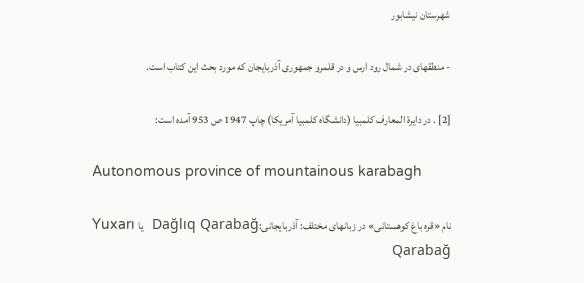شهرستان نیشابور

- منطقهای در شمال رود ارس و در قلمرو جمهوری آذربایجان که مورد بحث این کتاب است.

[2] . در دایرة المعارف کلمبیا (دانشگاه کلمبیا آمریکا) چاپ 1947 ص 953 آمده است:

Autonomous province of mountainous karabagh

نام «قره باغ کوهستانی» در زبانهای مختلف: آذربایجانی:Dağlıq Qarabağ  یا  Yuxarı Qarabağ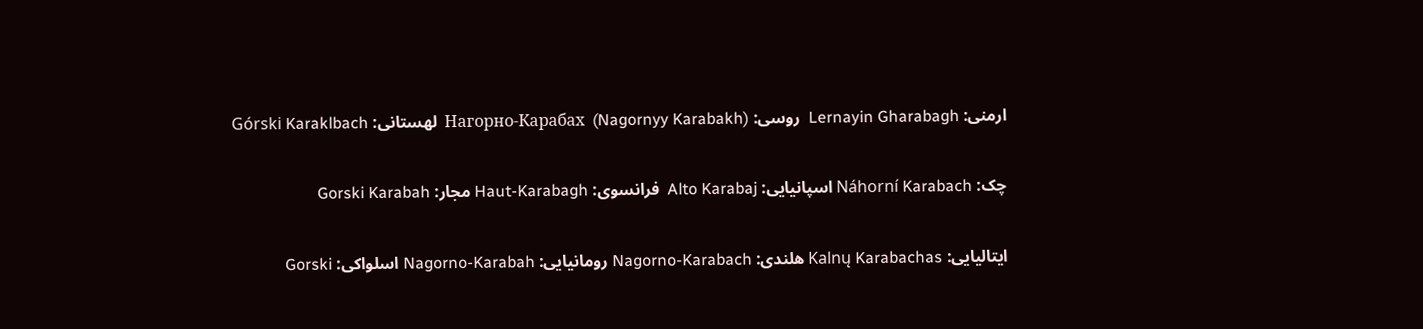ارمنی: Lernayin Gharabagh  روسی: Нагорно-Карабах  (Nagornyy Karabakh)  لهستانی: Górski Karaklbach

چک: Náhorní Karabach اسپانیایی: Alto Karabaj  فرانسوی: Haut-Karabagh مجار: Gorski Karabah

ایتالیایی: Kalnų Karabachas هلندی: Nagorno-Karabach رومانیایی: Nagorno-Karabah اسلواکی: Gorski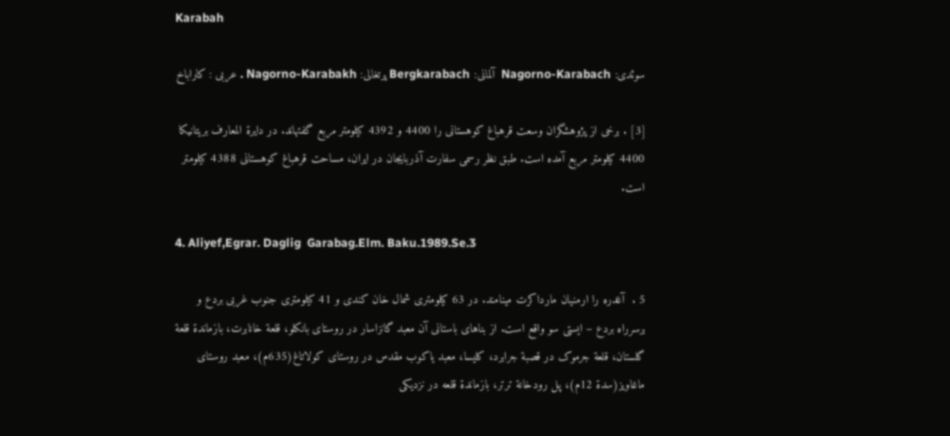Karabah

سوئدی: Nagorno-Karabach  آلمانی: Bergkarabach پرتغالی: Nagorno-Karabakh . عربی : کاراباخ

[3] . برخی از پژوهشگران وسعت قرهباغ کوهستانی را 4400 و 4392 کیلومتر مربع گفتهاند. در دایرة المعارف بریتانیکا 4400 کیلومتر مربع آمده است. طبق نظر رسمی سفارت آذربایجان در ایران، مساحت قرهباغ کوهستانی 4388 کیلومتر است.

4. Aliyef,Egrar. Daglig  Garabag.Elm. Baku.1989.Se.3

5 .  آغدره را ارمنیان مارداکرت مینامند. در 63 کیلومتری شمال خان کندی و 41 کیلومتری جنوب غربی بردع و برسرراه بردع – ایستی سو واقع است. از بناهای باستانی آن معبد گانزاسار در روستای بانکلو، قلعة خانابرت، بازماندة قلعة گلستان، قلعة جرموک در قصبة جرابرد، کلیسا، معبد یاکوب مقدس در روستای کولاتاغ(635م)، معبد روستای ماغاویز(سدة 12م)، پل رودخانة ترتر، بازماندة قلعه در نزدیکی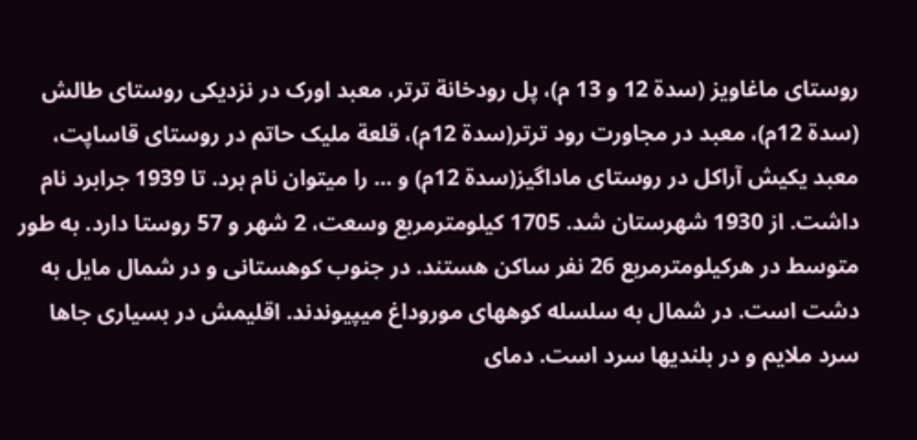روستای ماغاویز (سدة 12 و 13 م)، پل رودخانة ترتر، معبد اورک در نزدیکی روستای طالش (سدة 12م)، معبد در مجاورت رود ترتر(سدة 12م)، قلعة ملیک حاتم در روستای قاساپت، معبد یکیش آراکل در روستای ماداگیز(سدة 12م) و ... را میتوان نام برد. تا 1939 جرابرد نام داشت. از 1930 شهرستان شد. 1705 کیلومترمربع وسعت، 2 شهر و 57 روستا دارد. به طور متوسط در هرکیلومترمربع 26 نفر ساکن هستند. در جنوب کوهستانی و در شمال مایل به دشت است. در شمال به سلسله کوههای موروداغ میپیوندند. اقلیمش در بسیاری جاها سرد ملایم و در بلندیها سرد است. دمای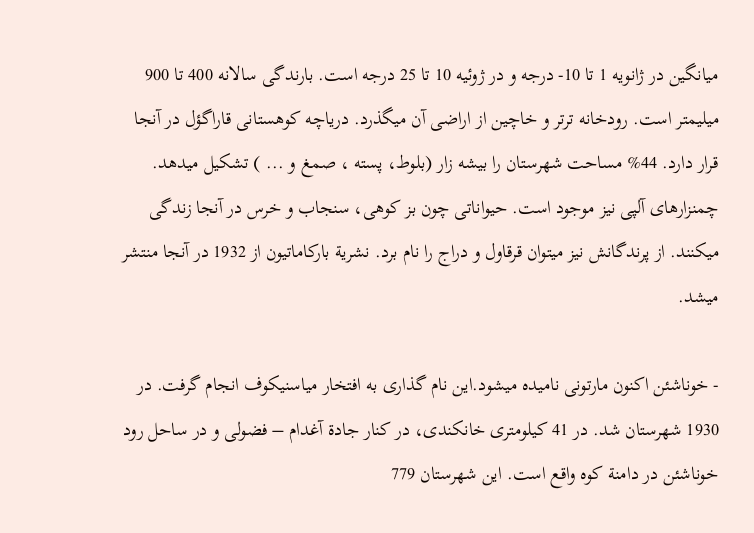میانگین در ژانویه 1 تا 10- درجه و در ژوئیه 10 تا 25 درجه است. بارندگی سالانه 400 تا 900 میلیمتر است. رودخانه ترتر و خاچین از اراضی آن میگذرد. دریاچه کوهستانی قاراگؤل در آنجا قرار دارد. 44% مساحت شهرستان را بیشه زار (بلوط، پسته ، صمغ و ... ) تشکیل میدهد. چمنزارهای آلپی نیز موجود است. حیواناتی چون بز کوهی، سنجاب و خرس در آنجا زندگی میکنند. از پرندگانش نیز میتوان قرقاول و دراج را نام برد. نشریة بارکاماتیون از 1932 در آنجا منتشر میشد.

- خوناشئن اکنون مارتونی نامیده میشود.این نام گذاری به افتخار میاسنیکوف انجام گرفت. در 1930 شهرستان شد. در 41 کیلومتری خانکندی، در کنار جادة آغدام – فضولی و در ساحل رود خوناشئن در دامنة کوه واقع است. این شهرستان 779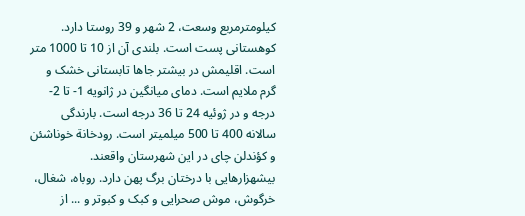کیلومترمربع وسعت، 2 شهر و 39 روستا دارد. کوهستانی پست است. بلندی آن از 10 تا 1000 متر است. اقلیمش در بیشتر جاها تابستانی خشک و گرم ملایم است. دمای میانگین در ژانویه 1- تا 2- درجه و در ژوئیه 24 تا 36 درجه است. بارندگی سالانه 400 تا 500 میلمیتر است. رودخانة خوناشئن و کؤندلن چای در این شهرستان واقعند. بیشهزارهایی با درختان برگ پهن دارد. روباه، شغال، خرگوش، موش صحرایی و کبک و کبوتر و ... از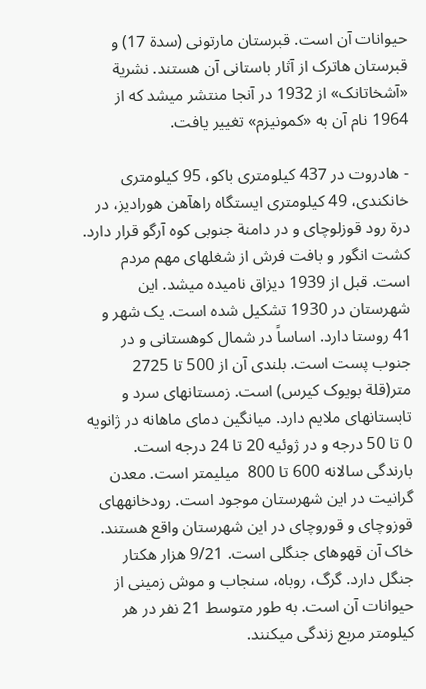حیوانات آن است. قبرستان مارتونی (سدة 17) و قبرستان هاترک از آثار باستانی آن هستند. نشریة «آشخاتانک» از 1932 در آنجا منتشر میشد که از 1964 نام آن به «کمونیزم» تغییر یافت.

- هادروت در 437 کیلومتری باکو، 95 کیلومتری خانکندی، 49 کیلومتری ایستگاه راهآهن هورادیز، در درة رود قوزلوچای و در دامنة جنوبی کوه آرگو قرار دارد. کشت انگور و بافت فرش از شغلهای مهم مردم است. قبل از 1939 دیزاق نامیده میشد. این شهرستان در 1930 تشکیل شده است. یک شهر و 41 روستا دارد. اساساً در شمال کوهستانی و در جنوب پست است. بلندی آن از 500 تا 2725 متر(قلة بویوک کیرس) است. زمستانهای سرد و تابستانهای ملایم دارد. میانگین دمای ماهانه در ژانویه 0 تا 50 درجه و در ژوئیه 20 تا 24 درجه است. بارندگی سالانه 600 تا 800  میلیمتر است. معدن گرانیت در این شهرستان موجود است. رودخانههای قوزوچای و قوروچای در این شهرستان واقع هستند. خاک آن قهوهای جنگلی است. 9/21 هزار هکتار جنگل دارد. گرگ، روباه، سنجاب و موش زمینی از حیوانات آن است. به طور متوسط 21 نفر در هر کیلومتر مربع زندگی میکنند.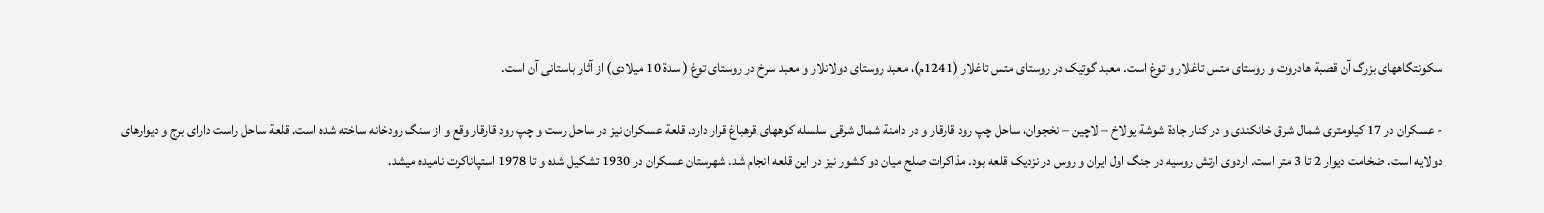سکونتگاههای بزرگ آن قصبة هادروت و روستای متس تاغلار و توغ است. معبد گوتیک در روستای متس تاغلار (1241م)، معبد روستای دولانلار و معبد سرخ در روستای توغ ( سدة 10 میلادی) از آثار باستانی آن است.

- عسکران در 17 کیلومتری شمال شرق خانکندی و در کنار جادة شوشة یولاخ – لاچین – نخجوان، ساحل چپ رود قارقار و در دامنة شمال شرقی سلسله کوههای قرهباغ قرار دارد. قلعة عسکران نیز در ساحل رست و چپ رود قارقار وقع و از سنگ رودخانه ساخته شده است. قلعة ساحل راست دارای برج و دیوارهای دولایه است. ضخامت دیوار 2 تا 3 متر است. اردوی ارتش روسیه در جنگ اول ایران و روس در نزدیک قلعه بود. مذاکرات صلح میان دو کشور نیز در این قلعه انجام شد. شهرستان عسکران در 1930 تشکیل شده و تا 1978 استپاناکرت نامیده میشد.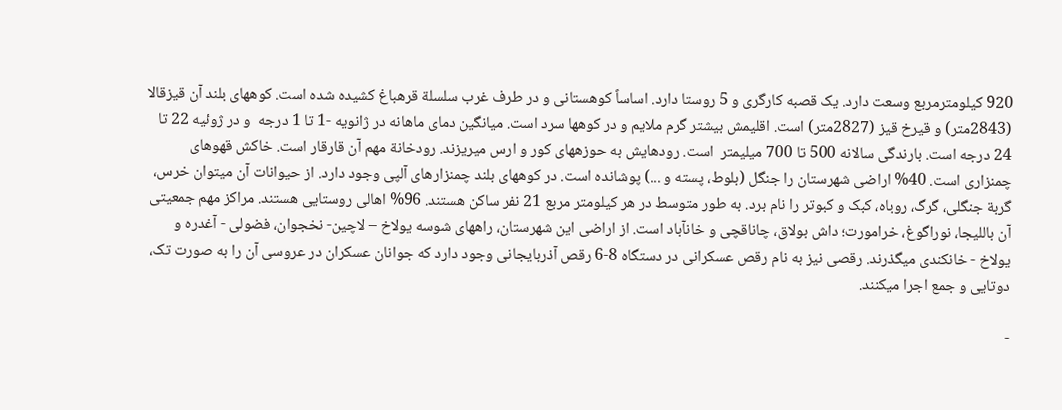920 کیلومترمربع وسعت دارد. یک قصبه کارگری و 5 روستا دارد. اساساً کوهستانی و در طرف غرب سلسلة قرهباغ کشیده شده است. کوههای بلند آن قیزقالا (2843متر) و قیرخ قیز (2827متر) است. اقلیمش بیشتر گرم ملایم و در کوهها سرد است. میانگین دمای ماهانه در ژانویه -1 تا 1 درجه  و در ژوئیه 22 تا 24 درجه است. بارندگی سالانه 500 تا 700 میلیمتر  است. رودهایش به حوزههای کور و ارس میریزند. رودخانة مهم آن قارقار است. خاکش قهوهای چمنزاری است. 40% اراضی شهرستان را جنگل (بلوط، پسته و ...) پوشانده است. در کوههای بلند چمنزارهای آلپی وجود دارد. از حیوانات آن میتوان خرس، گربة جنگلی، گرگ، روباه، کبک و کبوتر را نام برد. به طور متوسط در هر کیلومتر مربع 21 نفر ساکن هستند. 96% اهالی روستایی هستند. مراکز مهم جمعیتی آن باللیجا، نوراگوغ، خرامورت؛ داش بولاق، چاناقچی و خانآباد است. از اراضی این شهرستان، راههای شوسه یولاخ – لاچین- نخجوان، فضولی - آغدره و یولاخ - خانکندی میگذرند. رقصی نیز به نام رقص عسکرانی در دستگاه 8-6 رقص آذربایجانی وجود دارد که جوانان عسکران در عروسی آن را به صورت تک، دوتایی و جمع اجرا میکنند.

-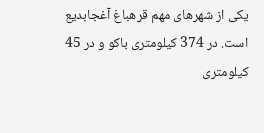یکی از شهرهای مهم قرهباغ آغجابدیع است. در 374 کیلومتری باکو و در 45 کیلومتری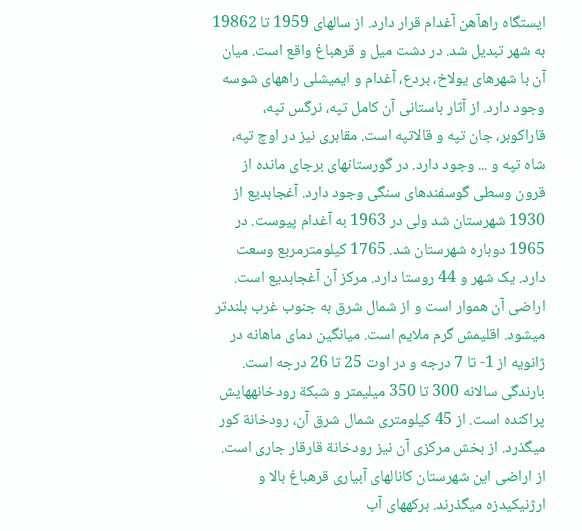ایستگاه راهآهن آغدام قرار دارد. از سالهای 1959 تا 19862 به شهر تبدیل شد. در دشت میل و قرهباغ واقع است. میان آن با شهرهای یولاخ، بردع، آغدام و ایمیشلی راههای شوسه وجود دارد. از آثار باستانی آن کامل تپه، نرگس تپه، قاراکوبر، جان تپه و قالاتپه است. مقابری نیز در اوچ تپه، شاه تپه و ... وجود دارد. در گورستانهای برجای مانده از قرون وسطی گوسفندهای سنگی وجود دارد. آغجابدیع از 1930 شهرستان شد ولی در 1963 به آغدام پیوست. در 1965 دوباره شهرستان شد. 1765 کیلومترمربع وسعت دارد. یک شهر و 44 روستا دارد. مرکز آن آغجابدیع است. اراضی آن هموار است و از شمال شرق به جنوب غرب بلندتر میشود. اقلیمش گرم ملایم است. میانگین دمای ماهانه در ژانویه از 1- تا 7 درجه و در اوت 25 تا 26 درجه است. بارندگی سالانه 300 تا 350 میلیمتر و شبکة رودخانههایش پراکنده است. از 45 کیلومتری شمال شرق آن، رودخانة کور میگذرد. از بخش مرکزی آن نیز رودخانة قارقار جاری است. از اراضی این شهرستان کانالهای آبیاری قرهباغ بالا و ارژنیکیدزه میگذرند. برکههای آب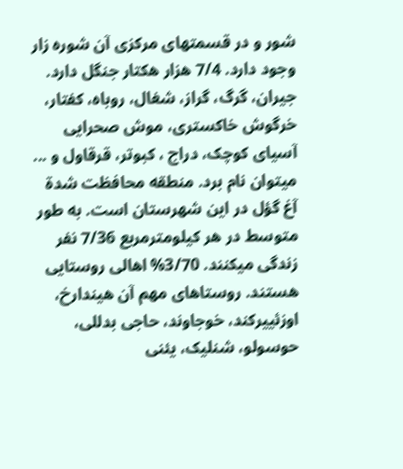شور و در قسمتهای مرکزی آن شوره زار وجود دارد. 7/4 هزار هکتار جنگل دارد. جیران، گرگ، گراز، شغال، روباه، کفتار، خرگوش خاکستری، موش صحرایی آسیای کوچک، دراج ، کبوتر، قرقاول و ... میتوان نام برد. منطقه محافظت شدة آغ گؤل در این شهرستان است. به طور متوسط در هر کیلومترمربع 7/36 نفر زندگی میکنند. 3/70% اهالی روستایی هستند. روستاهای مهم آن هیندارخ، اوزئییرکند، خوجاوند، حاجی بدللی، حوسولو، شنلیک، یئنی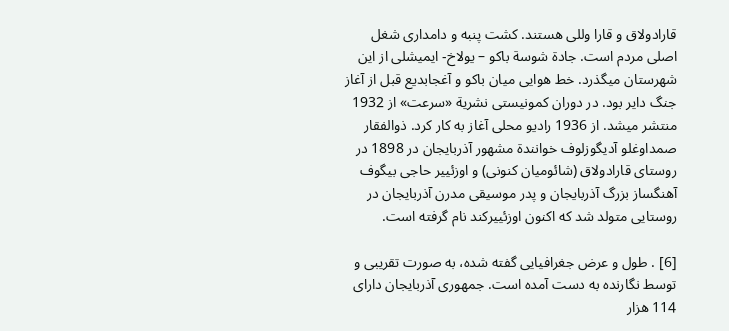قارادولاق و قارا وللی هستند. کشت پنبه و دامداری شغل اصلی مردم است. جادة شوسة باکو – یولاخ- ایمیشلی از این شهرستان میگذرد. خط هوایی میان باکو و آغجابدیع قبل از آغاز جنگ دایر بود. در دوران کمونیستی نشریة «سرعت» از 1932 منتشر میشد. از 1936 رادیو محلی آغاز به کار کرد. ذوالفقار صمداوغلو آدیگوزلوف خوانندة مشهور آذربایجان در 1898 در روستای قارادولاق (شائومیان کنونی) و اوزئییر حاجی بیگوف آهنگساز بزرگ آذربایجان و پدر موسیقی مدرن آذربایجان در روستایی متولد شد که اکنون اوزئییرکند نام گرفته است.

[6] . طول و عرض جغرافیایی گفته شده، به صورت تقریبی و توسط نگارنده به دست آمده است. جمهوری آذربایجان دارای 114 هزار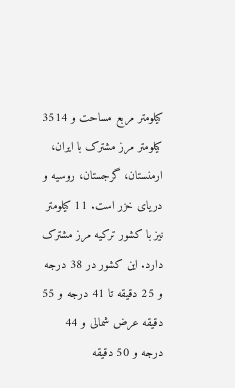کیلومتر مربع مساحت و 3514 کیلومتر مرز مشترک با ایران، ارمنستان، گرجستان، روسیه و دریای خزر است. 11 کیلومتر نیز با کشور ترکیه مرز مشترک دارد. این کشور در 38 درجه و 25 دقیقه تا 41 درجه و 55 دقیقه عرض شمالی و 44 درجه و 50 دقیقه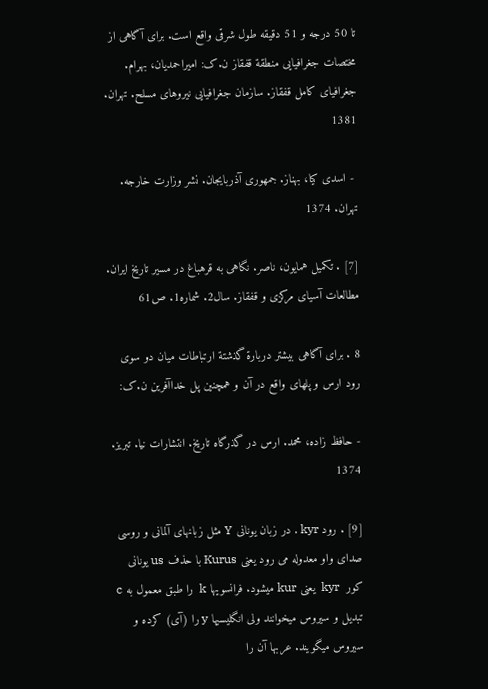تا 50 درجه و 51 دقیقه طول شرقی واقع است. برای آگاهی از مختصات جغرافیایی منطقة قفقاز ن.ک: امیراحمدیان، بهرام. جغرافیای کامل قفقاز. سازمان جغرافیایی نیروهای مسلح. تهران. 1381

 - اسدی کیا، بهناز. جمهوری آذربایجان. نشر وزارت خارجه. تهران. 1374

[7] . تکمیل همایون، ناصر. نگاهی به قرهباغ در مسیر تاریخ ایران. مطالعات آسیای مرکزی و قفقاز. سال2. شماره1. ص61

8 . برای آگاهی بیشتر دربارة گذشتة ارتباطات میان دو سوی رود ارس و پلهای واقع در آن و همچنین پل خداآفرین ن.ک:

- حافظ زاده، محمد. ارس در گذرگاه تاریخ. انتشارات نیا. تبریز. 1374

[9] . رود kyr . در زبان یونانی Y مثل زبانهای آلمانی و روسی صدای واو معدوله می رود یعنی Kurus با حذف us یونانی کور  kyr  یعنی kur میشود. فرانسویها k  را طبق معمول به c تبدیل و سیروس میخوانند ولی انگلیسیها y را (آی) کرده و سیروس میگویند. عربها آن را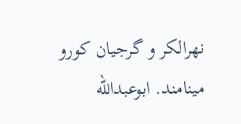نهرالکر و گرجیان کورو مینامند. ابوعبدالله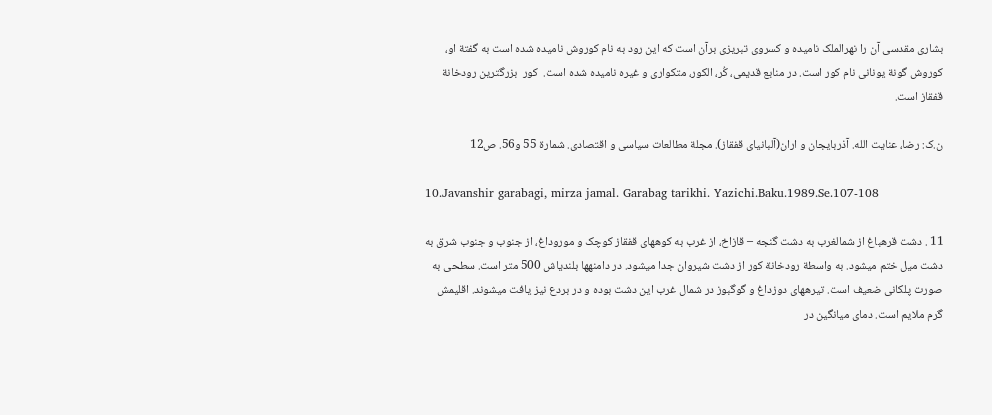بشاری مقدسی آن را نهرالملک نامیده و کسروی تبریزی برآن است که این رود به نام کوروش نامیده شده است به گفتة او، کوروش گونة یونانی نام کور است. در منابع قدیمی، کُر، الکور، متکواری و غیره نامیده شده است.  کور  بزرگترین رودخانة قفقاز است.

ن.ک: رضا، عنایت الله. آذربایجان و اران(آلبانیای قفقاز). مجلة مطالعات سیاسی و اقتصادی. شمارة 55 و56. ص12

10.Javanshir garabagi, mirza jamal. Garabag tarikhi. Yazichi.Baku.1989.Se.107-108

11 . دشت قرهباغ از شمالغرب به دشت گنجه – قازاخ، از غرب به کوههای قفقاز کوچک و موروداغ، از جنوب و جنوب شرق به دشت میل ختم میشود. به واسطة رودخانة کور از دشت شیروان جدا میشود. در دامنهها بلندیاش 500 متر است. سطحی به صورت پلکانی ضعیف است. تیرههای دوزداغ و گوگبوز در شمال غرب این دشت بوده و در بردع نیز یافت میشوند. اقلیمش گرم ملایم است. دمای میانگین در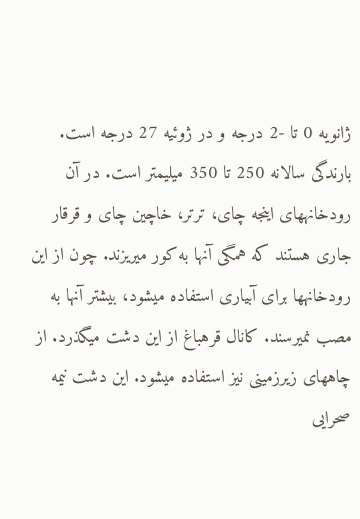ژانویه 0 تا -2 درجه و در ژوئیه 27 درجه است. بارندگی سالانه 250 تا 350 میلیمتر است. در آن رودخانههای اینجه چای، ترتر، خاچین چای و قرقار جاری هستند که همگی آنها به کور میریزند. چون از این رودخانهها برای آبیاری استفاده میشود، بیشتر آنها به مصب نمیرسند. کانال قرهباغ از این دشت میگذرد. از چاههای زیرزمینی نیز استفاده میشود. این دشت نیمه صحرایی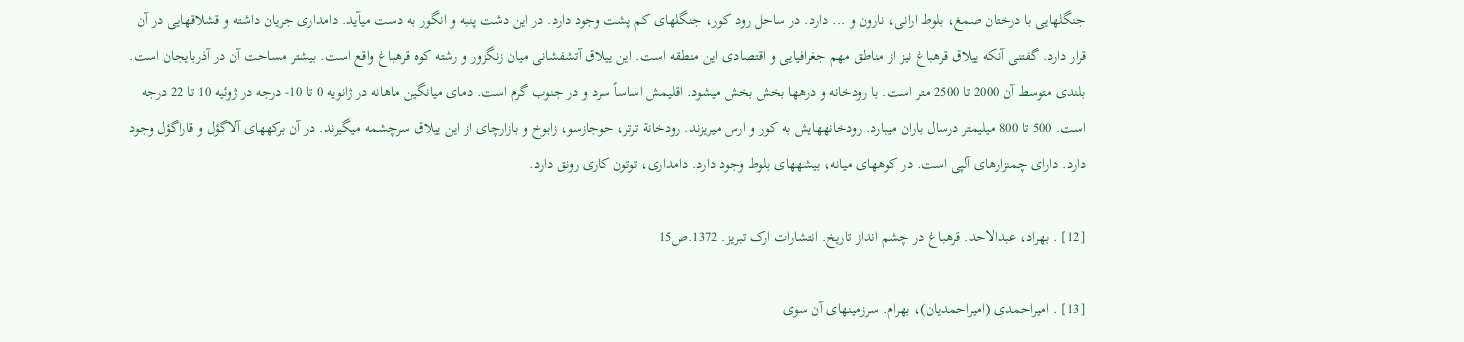جنگلهایی با درختان صمغ، بلوط ارانی، نارون و ... دارد. در ساحل رود کور، جنگلهای کم پشت وجود دارد. در این دشت پنبه و انگور به دست میآید. دامداری جریان داشته و قشلاقهایی در آن قرار دارد. گفتنی آنکه ییلاق قرهباغ نیز از مناطق مهم جغرافیایی و اقتصادی این منطقه است. این ییلاق آتشفشانی میان زنگزور و رشته کوه قرهباغ واقع است. بیشتر مساحت آن در آذربایجان است. بلندی متوسط آن 2000 تا 2500 متر است. با رودخانه و درهها بخش بخش میشود. اقلیمش اساساً سرد و در جنوب گرم است. دمای میانگین ماهانه در ژانویه 0 تا 10- درجه در ژوئیه 10 تا 22 درجه است. 500 تا 800 میلیمتر درسال باران میبارد. رودخانههایش به کور و ارس میریزند. رودخانة ترتر، حوجازسو، زابوخ و بازارچای از این ییلاق سرچشمه میگیرند. در آن برکههای آلاگؤل و قاراگؤل وجود دارد. دارای چمنزارهای آلپی است. در کوههای میانه، بیشههای بلوط وجود دارد. دامداری، توتون کاری رونق دارد.

[12] . بهراد، عبدالاحد. قرهباغ در چشم انداز تاریخ. انتشارات ارک تبریز. 1372.ص15

[13] . امیراحمدی (امیراحمدیان)، بهرام. سرزمینهای آن سوی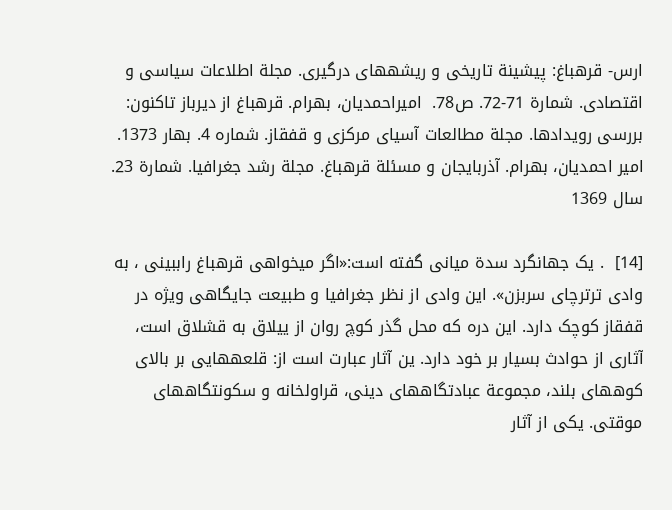ارس- قرهباغ: پیشینة تاریخی و ریشههای درگیری. مجلة اطلاعات سیاسی و اقتصادی. شمارة 71-72. ص78.  امیراحمدیان، بهرام. قرهباغ از دیرباز تاکنون: بررسی رویدادها. مجلة مطالعات آسیای مرکزی و قفقاز. شماره 4. بهار 1373. امیر احمدیان، بهرام. آذربایجان و مسئلة قرهباغ. مجلة رشد جغرافیا. شمارة 23. سال 1369

[14]  . یک جهانگرد سدة میانی گفته است:«اگر میخواهی قرهباغ راببینی ، به وادی ترترچای سربزن». این وادی از نظر جغرافیا و طبیعت جایگاهی ویژه در قفقاز کوچک دارد. این دره که محل گذر کوچ روان از ییلاق به قشلاق است، آثاری از حوادث بسیار بر خود دارد. ین آثار عبارت است از: قلعههایی بر بالای کوههای بلند، مجموعة عبادتگاههای دینی، قراولخانه و سکونتگاههای موقتی. یکی از آثار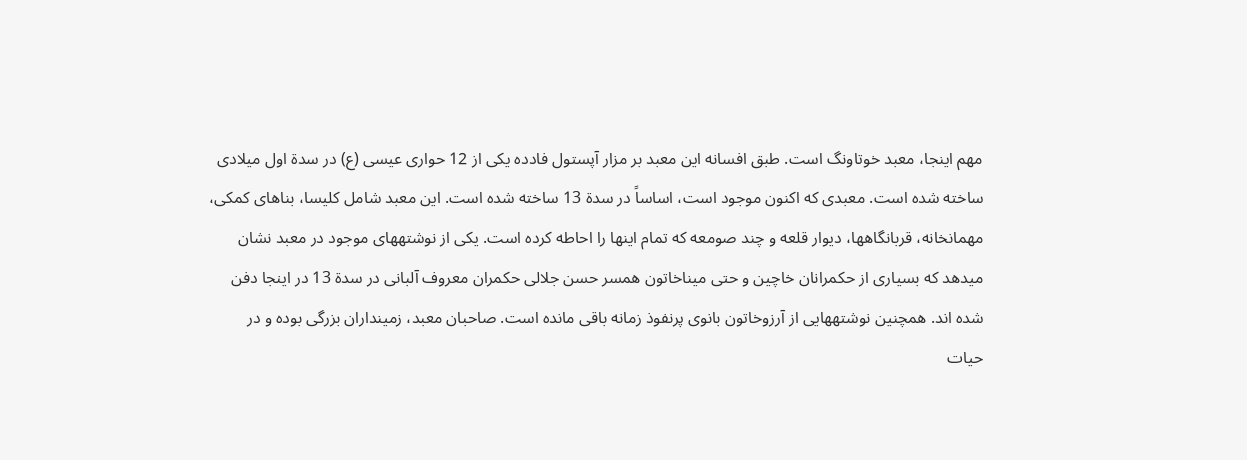مهم اینجا، معبد خوتاونگ است. طبق افسانه این معبد بر مزار آپستول فادده یکی از 12 حواری عیسی (ع) در سدة اول میلادی ساخته شده است. معبدی که اکنون موجود است، اساساً در سدة 13 ساخته شده است. این معبد شامل کلیسا، بناهای کمکی، مهمانخانه، قربانگاهها، دیوار قلعه و چند صومعه که تمام اینها را احاطه کرده است. یکی از نوشتههای موجود در معبد نشان میدهد که بسیاری از حکمرانان خاچین و حتی میناخاتون همسر حسن جلالی حکمران معروف آلبانی در سدة 13 در اینجا دفن شده اند. همچنین نوشتههایی از آرزوخاتون بانوی پرنفوذ زمانه باقی مانده است. صاحبان معبد، زمینداران بزرگی بوده و در حیات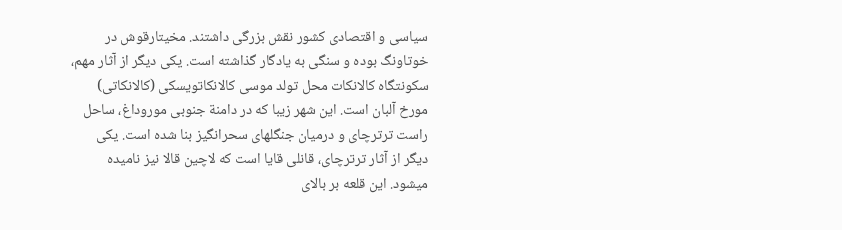سیاسی و اقتصادی کشور نقش بزرگی داشتند. مخیتارقوش در خوتاونگ بوده و سنگی به یادگار گذاشته است. یکی دیگر از آثار مهم، سکونتگاه کالانکات محل تولد موسی کالانکاتویسکی (کالانکاتی) مورخ آلبان است. این شهر زیبا که در دامنة جنوبی موروداغ، ساحل راست ترترچای و درمیان جنگلهای سحرانگیز بنا شده است. یکی دیگر از آثار ترترچای، قانلی قایا است که لاچین قالا نیز نامیده میشود. این قلعه بر بالای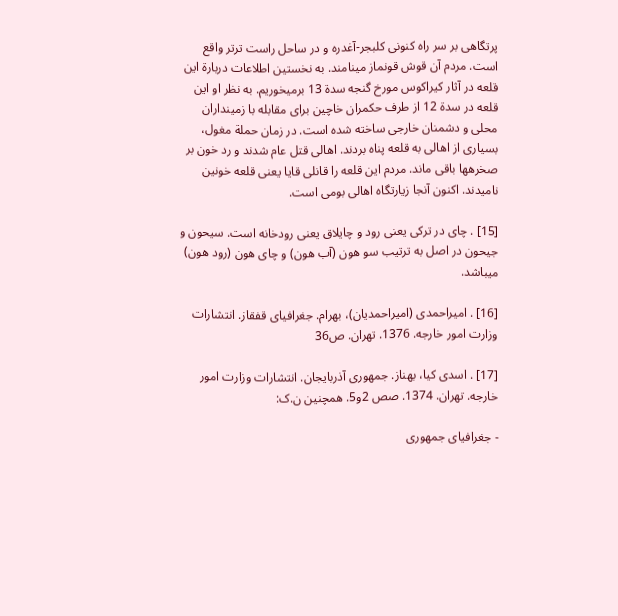پرتگاهی بر سر راه کنونی کلبجر-آغدره و در ساحل راست ترتر واقع است. مردم آن قوش قونماز مینامند. به نخستین اطلاعات دربارة این قلعه در آثار کیراکوس مورخ گنجه سدة 13 برمیخوریم. به نظر او این قلعه در سدة 12 از طرف حکمران خاچین برای مقابله با زمینداران محلی و دشمنان خارجی ساخته شده است. در زمان حملة مغول، بسیاری از اهالی به قلعه پناه بردند. اهالی قتل عام شدند و رد خون بر صخرهها باقی ماند. مردم این قلعه را قانلی قایا یعنی قلعه خونین نامیدند. اکنون آنجا زیارتگاه اهالی بومی است.

[15] . چای در ترکی یعنی رود و چایلاق یعنی رودخانه است. سیحون و جیحون در اصل به ترتیب سو هون (آب هون) و چای هون (رود هون) میباشد.

[16] . امیراحمدی (امیراحمدیان)، بهرام. جغرافیای قفقاز. انتشارات وزارت امور خارجه. 1376. تهران. ص36

[17] . اسدی کیا، بهناز. جمهوری آذربایجان. انتشارات وزارت امور خارجه. تهران. 1374. صص 2و5. همچنین ن.ک:

- جغرافیای جمهوری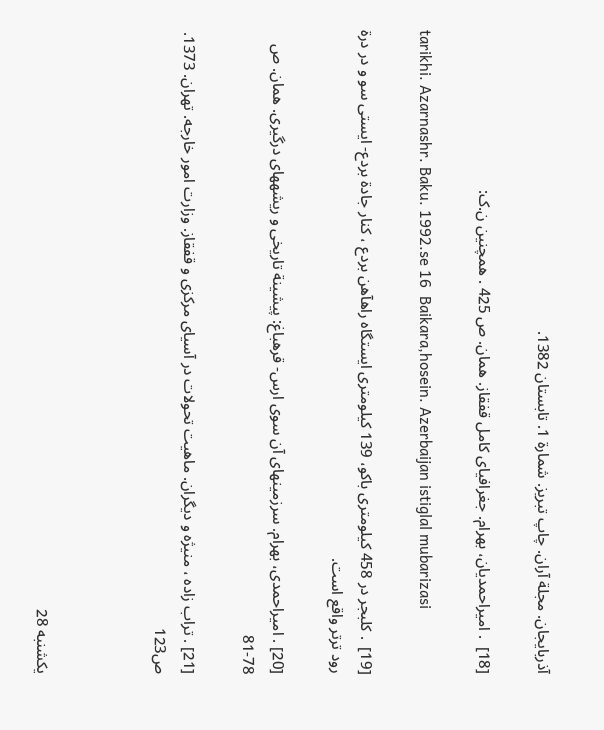آذربایجان. مجلة آران. چاپ تبریز. شمارة 1. تابستان 1382.

[18]  . امیراحمدیان، بهرام. جغرافیای کامل قفقاز. همان. ص 425 . همچنین ن.ک:

tarikhi. Azarnashr. Baku. 1992.se 16  Baikara,hosein. Azerbaijan istiglal mubarizasi

[19]  . کلبجر در 458 کیلومتری باکو، 139 کیلومتری ایستگاه راهآهن بردع ، کنار جادة بردع- ایستی سو و در درة رود ترتر واقع است.

[20] . امیراحمدی، بهرام. سرزمینهای آن سوی ارس- قرهباغ: پیشینة تاریخی و ریشههای درگیری. همان. ص 78-81

[21] . تراب زاده ، منیژه و دیگران. ماهیت تحولات در آسیای مرکزی و قفقاز. وزارت امور خارجه. تهران. 1373. ص123



یکشنبه 28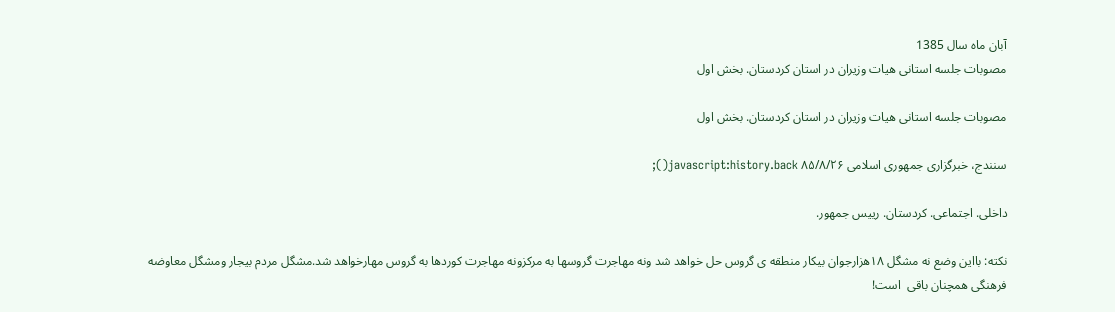آبان ماه سال 1385
مصوبات جلسه استانی هیات وزیران در استان کردستان. بخش اول

مصوبات جلسه استانی هیات وزیران در استان کردستان. بخش اول

سنندج، خبرگزاری جمهوری اسلامی ۸۵/۸/۲۶ javascript:history.back();

داخلی. اجتماعی. کردستان. رییس جمهور.

نکته: بااین وضع نه مشگل ۱۸هزارجوان بیکار منطقه ی گروس حل خواهد شد ونه مهاجرت گروسها به مرکزونه مهاجرت کوردها به گروس مهارخواهد شد.مشگل مردم بیجار ومشگل معاوضه فرهنگی همچنان باقی  است!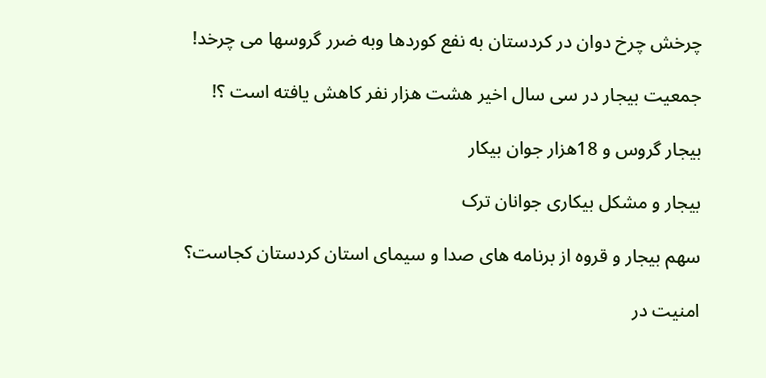چرخش چرخ دوان در کردستان به نفع کوردها وبه ضرر گروسها می چرخد!

جمعیت بیجار در سی سال اخیر هشت هزار نفر کاهش یافته است ؟!

بیجار گروس و 18هزار جوان بیکار

بیجار و مشکل بیکاری جوانان ترک

سهم بیجار و قروه از برنامه های صدا و سیمای استان کردستان کجاست؟

امنیت در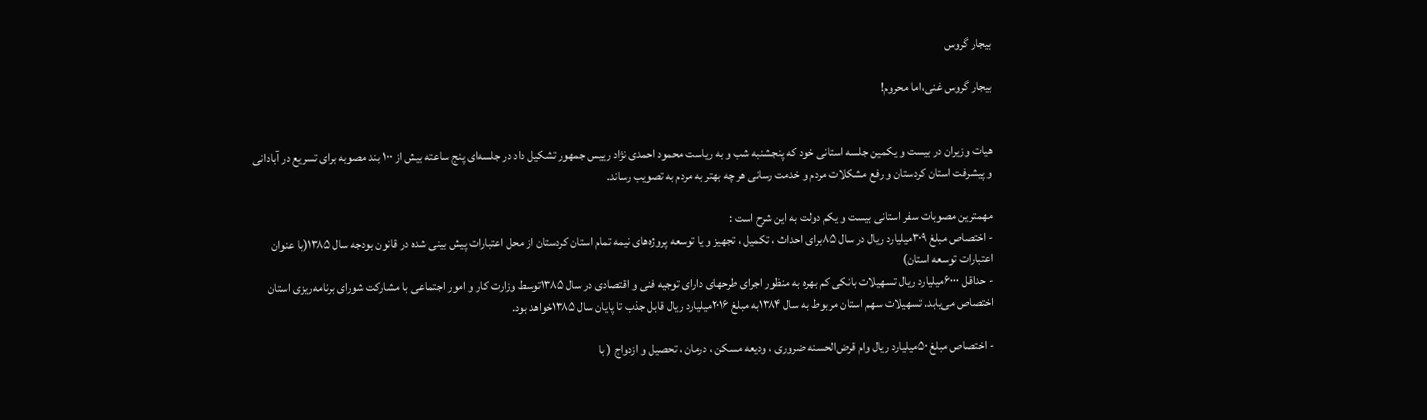بیجار گروس

بیجار گروس غنی،اما محروم!


هیات وزیران در بیست و یکمین جلسه استانی خود که پنجشنبه شب و به ریاست محمود احمدی نژاد رییس جمهور تشکیل داد در جلسه‌ای پنج ساعته بیش از ۱۰۰ بند مصوبه برای تسریع در آبادانی و پیشرفت استان کردستان و رفع مشکلات مردم و خدمت رسانی هر چه بهتر به مردم به تصویب رساند.

مهمترین مصوبات سفر استانی بیست و یکم دولت به این شرح است :
- اختصاص مبلغ ۳۰۹میلیارد ریال در سال ۸۵برای احداث ، تکمیل ، تجهیز و یا توسعه پروژه‌های نیمه تمام استان کردستان از محل اعتبارات پیش بینی شده در قانون بودجه سال ۱۳۸۵(با عنوان اعتبارات توسعه استان)
- حداقل ۶۰۰۰میلیارد ریال تسهیلات بانکی کم بهره به منظور اجرای طرحهای دارای توجیه فنی و اقتصادی در سال ۱۳۸۵توسط وزارت کار و امور اجتماعی با مشارکت شورای برنامه‌ریزی استان اختصاص می‌یابد. تسهیلات سهم استان مربوط به سال ۱۳۸۴به مبلغ ۲۰۱۶میلیارد ریال قابل جذب تا پایان سال ۱۳۸۵خواهد بود.

- اختصاص مبلغ ۵۰میلیارد ریال وام قرض‌الحسنه ضروری ، ودیعه مسکن ، درمان ، تحصیل و ازدواج ( با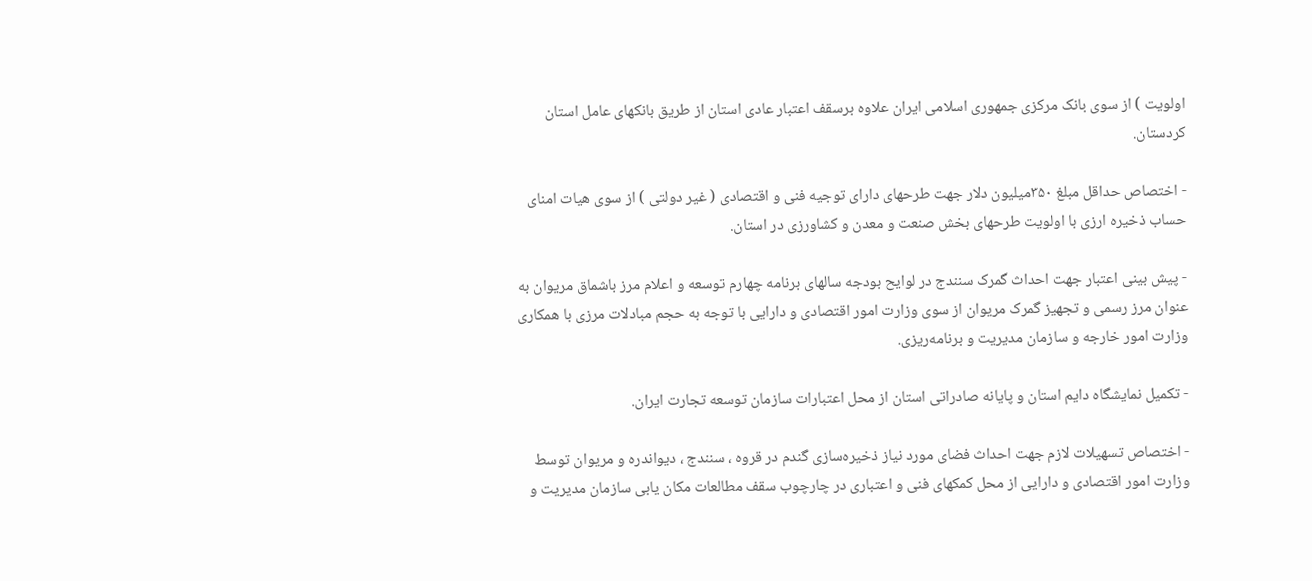اولویت ) از سوی بانک مرکزی جمهوری اسلامی ایران علاوه برسقف اعتبار عادی استان از طریق بانکهای عامل استان کردستان.

- اختصاص حداقل مبلغ ۳۵۰میلیون دلار جهت طرحهای دارای توجیه فنی و اقتصادی ( غیر دولتی ) از سوی هیات امنای حساب ذخیره ارزی با اولویت طرحهای بخش صنعت و معدن و کشاورزی در استان.

- پیش بینی اعتبار جهت احداث گمرک سنندج در لوایح بودجه سالهای برنامه چهارم توسعه و اعلام مرز باشماق مریوان به عنوان مرز رسمی و تجهیز گمرک مریوان از سوی وزارت امور اقتصادی و دارایی با توجه به حجم مبادلات مرزی با همکاری وزارت امور خارجه و سازمان مدیریت و برنامه‌ریزی.

- تکمیل نمایشگاه دایم استان و پایانه صادراتی استان از محل اعتبارات سازمان توسعه تجارت ایران.

- اختصاص تسهیلات لازم جهت احداث فضای مورد نیاز ذخیره‌سازی گندم در قروه ، سنندج ، دیواندره و مریوان توسط وزارت امور اقتصادی و دارایی از محل کمکهای فنی و اعتباری در چارچوب سقف مطالعات مکان یابی سازمان مدیریت و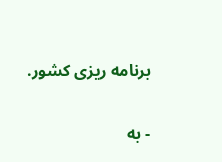برنامه ریزی کشور.

- به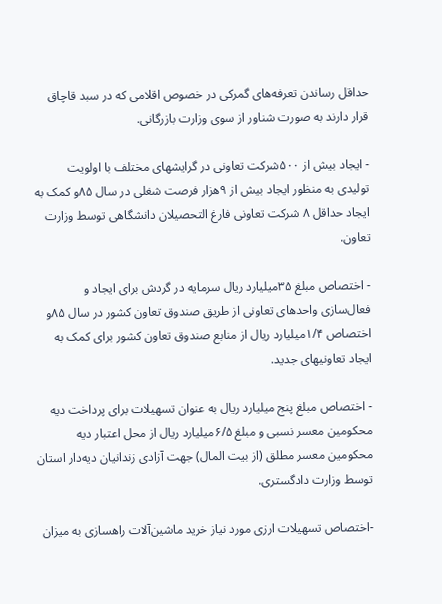حداقل رساندن تعرفه‌های گمرکی در خصوص اقلامی که در سبد قاچاق قرار دارند به صورت شناور از سوی وزارت بازرگانی.

- ایجاد بیش از ۵۰۰شرکت تعاونی در گرایشهای مختلف با اولویت تولیدی به منظور ایجاد بیش از ۹هزار فرصت شغلی در سال ۸۵و کمک به ایجاد حداقل ۸ شرکت تعاونی فارغ التحصیلان دانشگاهی توسط وزارت تعاون.

- اختصاص مبلغ ۳۵میلیارد ریال سرمایه در گردش برای ایجاد و فعال‌سازی واحدهای تعاونی از طریق صندوق تعاون کشور در سال ۸۵و اختصاص ۱/۴میلیارد ریال از منابع صندوق تعاون کشور برای کمک به ایجاد تعاونیهای جدید.

- اختصاص مبلغ پنج میلیارد ریال به عنوان تسهیلات برای پرداخت دیه محکومین معسر نسبی و مبلغ ۶/۵میلیارد ریال از محل اعتبار دیه محکومین معسر مطلق (از بیت المال) جهت آزادی زندانیان دیه‌دار استان توسط وزارت دادگستری.

-اختصاص تسهیلات ارزی مورد نیاز خرید ماشین‌آلات راهسازی به میزان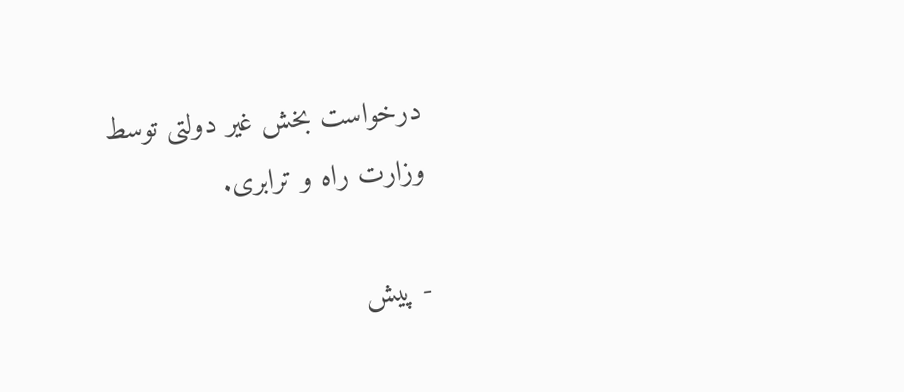درخواست بخش غیر دولتی توسط وزارت راه و ترابری.

- پیش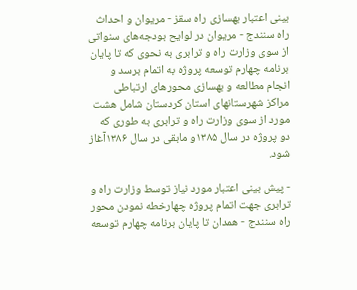بینی اعتبار بهسازی راه سقز - مریوان و احداث راه سنندج - مریوان در لوایح بودجه‌های سنواتی از سوی وزارت راه و ترابری به نحوی که تا پایان برنامه چهارم توسعه پروژه به اتمام برسد و انجام مطالعه و بهسازی محورهای ارتباطی مراکز شهرستانهای استان کردستان شامل هشت مورد از سوی وزارت راه و ترابری به طوری که دو پروژه در سال ۱۳۸۵و مابقی در سال ۱۳۸۶آغاز شود.

- پیش بینی اعتبار مورد نیاز توسط وزارت راه و ترابری جهت اتمام پروژه چهارخطه نمودن محور راه سنندج - همدان تا پایان برنامه چهارم توسعه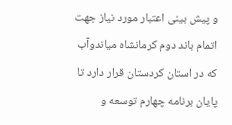و پیش بینی اعتبار مورد نیاز جهت اتمام باند دوم کرمانشاه میاندوآب که در استان کردستان قرار دارد تا پایان برنامه چهارم توسعه و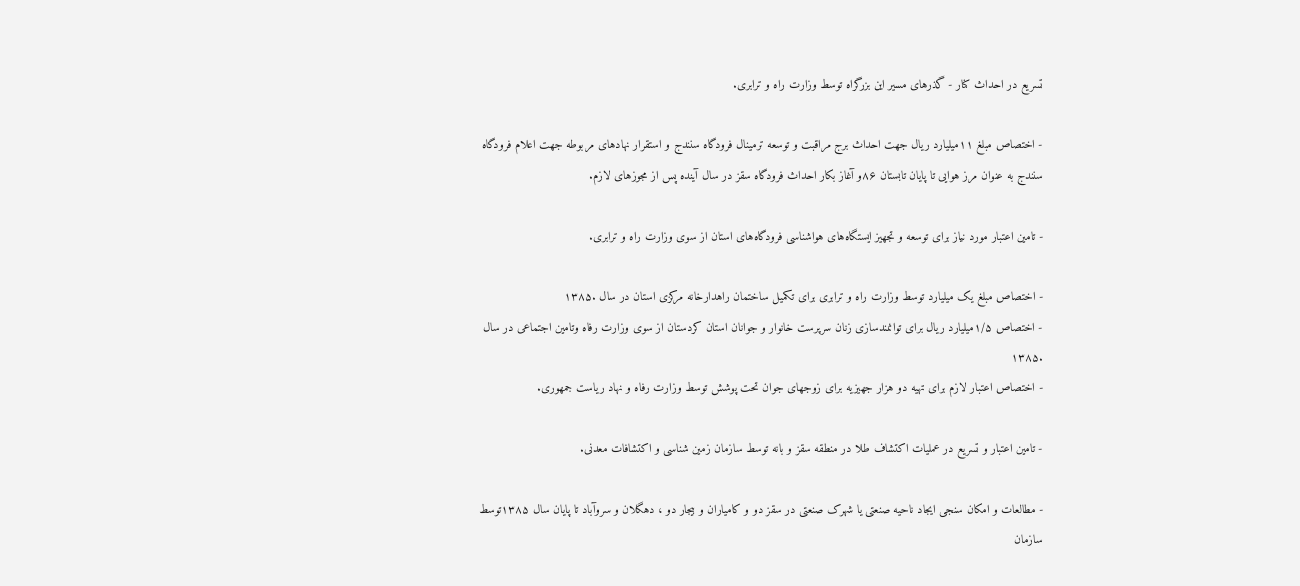تسریع در احداث کنار - گذرهای مسیر این بزرگراه توسط وزارت راه و ترابری.

- اختصاص مبلغ ۱۱میلیارد ریال جهت احداث برج مراقبت و توسعه ترمینال فرودگاه سنندج و استقرار نهادهای مربوطه جهت اعلام فرودگاه سنندج به عنوان مرز هوایی تا پایان تابستان ۸۶و آغاز بکار احداث فرودگاه سقز در سال آینده پس از مجوزهای لازم.

- تامین اعتبار مورد نیاز برای توسعه و تجهیز ایستگاه‌های هواشناسی فرودگاه‌های استان از سوی وزارت راه و ترابری.

- اختصاص مبلغ یک میلیارد توسط وزارت راه و ترابری برای تکمیل ساختمان راهدارخانه مرکزی استان در سال .۱۳۸۵
- اختصاص ۱/۵میلیارد ریال برای توانمندسازی زنان سرپرست خانوار و جوانان استان کردستان از سوی وزارت رفاه وتامین اجتماعی در سال .۱۳۸۵
- اختصاص اعتبار لازم برای تهیه دو هزار جهیزیه برای زوجهای جوان تحت پوشش توسط وزارت رفاه و نهاد ریاست جمهوری.

- تامین اعتبار و تسریع در عملیات اکتشاف طلا در منطقه سقز و بانه توسط سازمان زمین شناسی و اکتشافات معدنی.

- مطالعات و امکان سنجی ایجاد ناحیه صنعتی یا شهرک صنعتی در سقز دو و کامیاران و بیجار دو ، دهگلان و سروآباد تا پایان سال ۱۳۸۵توسط سازمان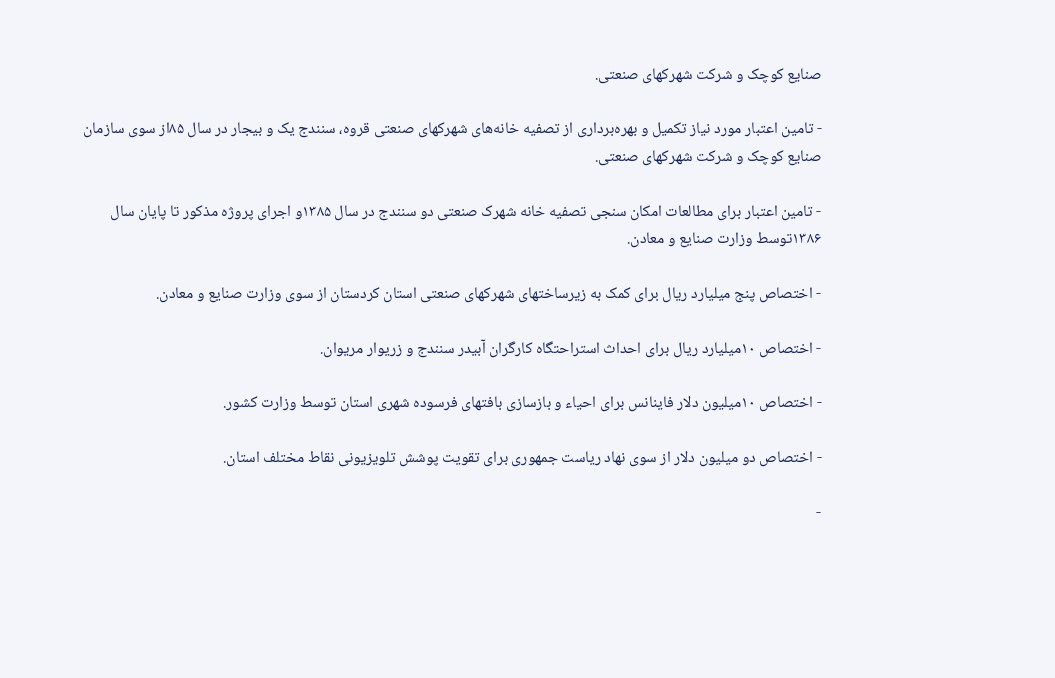صنایع کوچک و شرکت شهرکهای صنعتی.

- تامین اعتبار مورد نیاز تکمیل و بهره‌برداری از تصفیه خانه‌های شهرکهای صنعتی قروه، سنندج یک و بیجار در سال ۸۵از سوی سازمان صنایع کوچک و شرکت شهرکهای صنعتی.

- تامین اعتبار برای مطالعات امکان سنجی تصفیه خانه شهرک صنعتی دو سنندج در سال ۱۳۸۵و اجرای پروژه مذکور تا پایان سال ۱۳۸۶توسط وزارت صنایع و معادن.

- اختصاص پنج میلیارد ریال برای کمک به زیرساختهای شهرکهای صنعتی استان کردستان از سوی وزارت صنایع و معادن.

- اختصاص ۱۰میلیارد ریال برای احداث استراحتگاه کارگران آبیدر سنندج و زریوار مریوان.

- اختصاص ۱۰میلیون دلار فاینانس برای احیاء و بازسازی بافتهای فرسوده شهری استان توسط وزارت کشور.

- اختصاص دو میلیون دلار از سوی نهاد ریاست جمهوری برای تقویت پوشش تلویزیونی نقاط مختلف استان.

-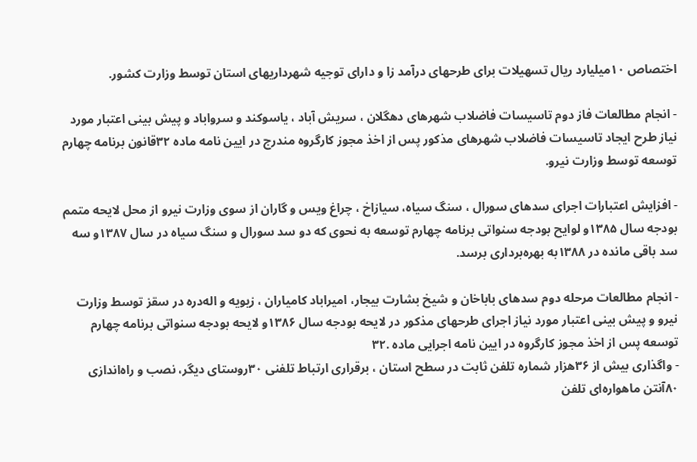اختصاص ۱۰میلیارد ریال تسهیلات برای طرحهای درآمد زا و دارای توجیه شهرداریهای استان توسط وزارت کشور.

- انجام مطالعات فاز دوم تاسیسات فاضلاب شهرهای دهگلان ، سریش آباد ، یاسوکند و سرواباد و پیش بینی اعتبار مورد نیاز طرح ایجاد تاسیسات فاضلاب شهرهای مذکور پس از اخذ مجوز کارگروه مندرج در ایین نامه ماده ۳۲قانون برنامه چهارم توسعه توسط وزارت نیرو.

- افزایش اعتبارات اجرای سدهای سورال ، سنگ سیاه، سیازاخ ، چراغ ویس و گاران از سوی وزارت نیرو از محل لایحه متمم بودجه سال ۱۳۸۵و لوایح بودجه سنواتی برنامه چهارم توسعه به نحوی که دو سد سورال و سنگ سیاه در سال ۱۳۸۷و سه سد باقی مانده در ۱۳۸۸به بهره‌برداری برسد.

- انجام مطالعات مرحله دوم سدهای باباخان و شیخ بشارت بیجار، امیراباد کامیاران ، زیویه و اله‌دره در سقز توسط وزارت نیرو و پیش بینی اعتبار مورد نیاز اجرای طرحهای مذکور در لایحه بودجه سال ۱۳۸۶و لایحه بودجه سنواتی برنامه چهارم توسعه پس از اخذ مجوز کارگروه در ایین نامه اجرایی ماده .۳۲
- واگذاری بیش از ۳۶هزار شماره تلفن ثابت در سطح استان ، برقراری ارتباط تلفنی ۳۰روستای دیگر، نصب و راه‌اندازی ۸۰آنتن ماهواره‌ای تلفن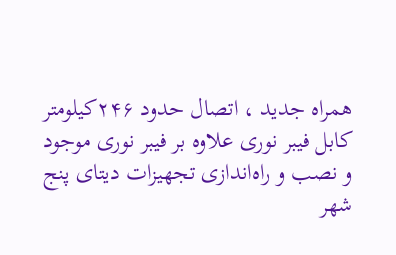همراه جدید ، اتصال حدود ۲۴۶کیلومتر کابل فیبر نوری علاوه بر فیبر نوری موجود و نصب و راه‌اندازی تجهیزات دیتای پنج شهر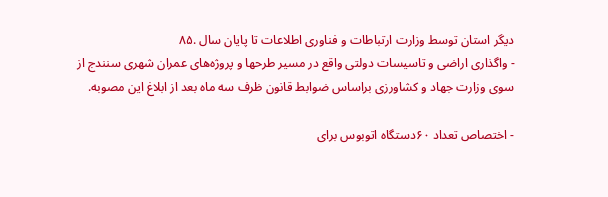دیگر استان توسط وزارت ارتباطات و فناوری اطلاعات تا پایان سال .۸۵
- واگذاری اراضی و تاسیسات دولتی واقع در مسیر طرحها و پروژه‌های عمران شهری سنندج از سوی وزارت جهاد و کشاورزی براساس ضوابط قانون ظرف سه ماه بعد از ابلاغ این مصوبه.

- اختصاص تعداد ۶۰دستگاه اتوبوس برای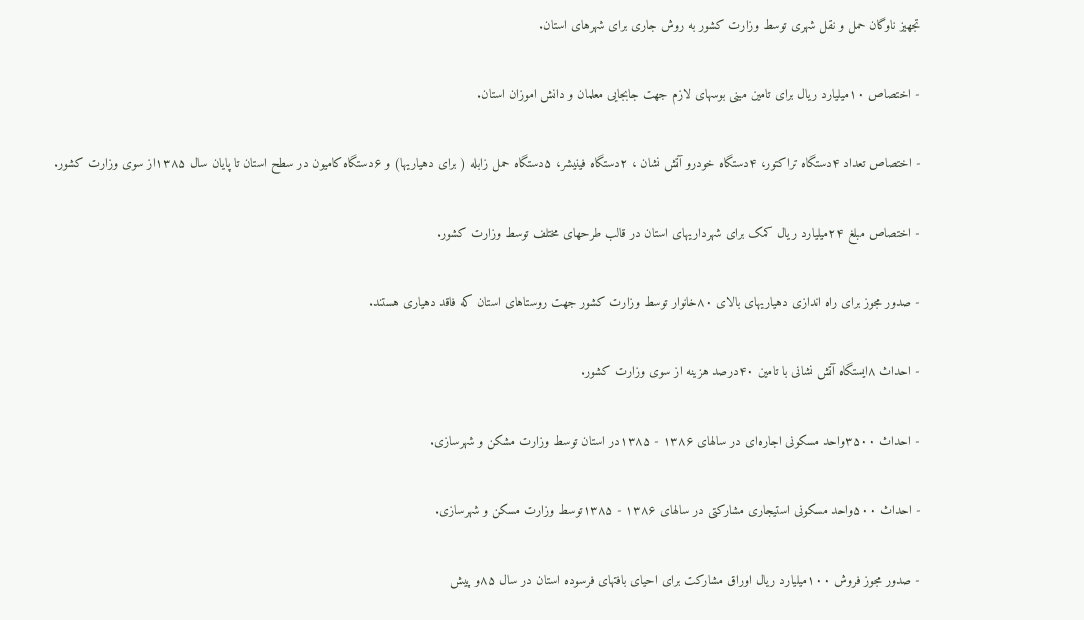تجهیز ناوگان حمل و نقل شهری توسط وزارت کشور به روش جاری برای شهرهای استان.

- اختصاص ۱۰میلیارد ریال برای تامین مینی بوسهای لازم جهت جابجایی معلمان و دانش اموزان استان.

- اختصاص تعداد ۴دستگاه تراکتور، ۴دستگاه خودرو آتش نشان ، ۲دستگاه فینیشر، ۵دستگاه حمل زابله ( برای دهیاریها) و ۶دستگاه کامیون در سطح استان تا پایان سال ۱۳۸۵از سوی وزارت کشور.

- اختصاص مبلغ ۲۴میلیارد ریال کمک برای شهرداریهای استان در قالب طرحهای مختلف توسط وزارت کشور.

- صدور مجوز برای راه اندازی دهیاریهای بالای ۸۰خانوار توسط وزارت کشور جهت روستاهای استان که فاقد دهیاری هستند.

- احداث ۸ایستگاه آتش نشانی با تامین ۴۰درصد هزینه از سوی وزارت کشور.

- احداث ۳۵۰۰واحد مسکونی اجاره‌ای در سالهای ۱۳۸۶ - ۱۳۸۵در استان توسط وزارت مشکن و شهرسازی.

- احداث ۵۰۰واحد مسکونی استیجاری مشارکتی در سالهای ۱۳۸۶ - ۱۳۸۵توسط وزارت مسکن و شهرسازی.

- صدور مجوز فروش ۱۰۰میلیارد ریال اوراق مشارکت برای احیای بافتهای فرسوده استان در سال ۸۵و پیش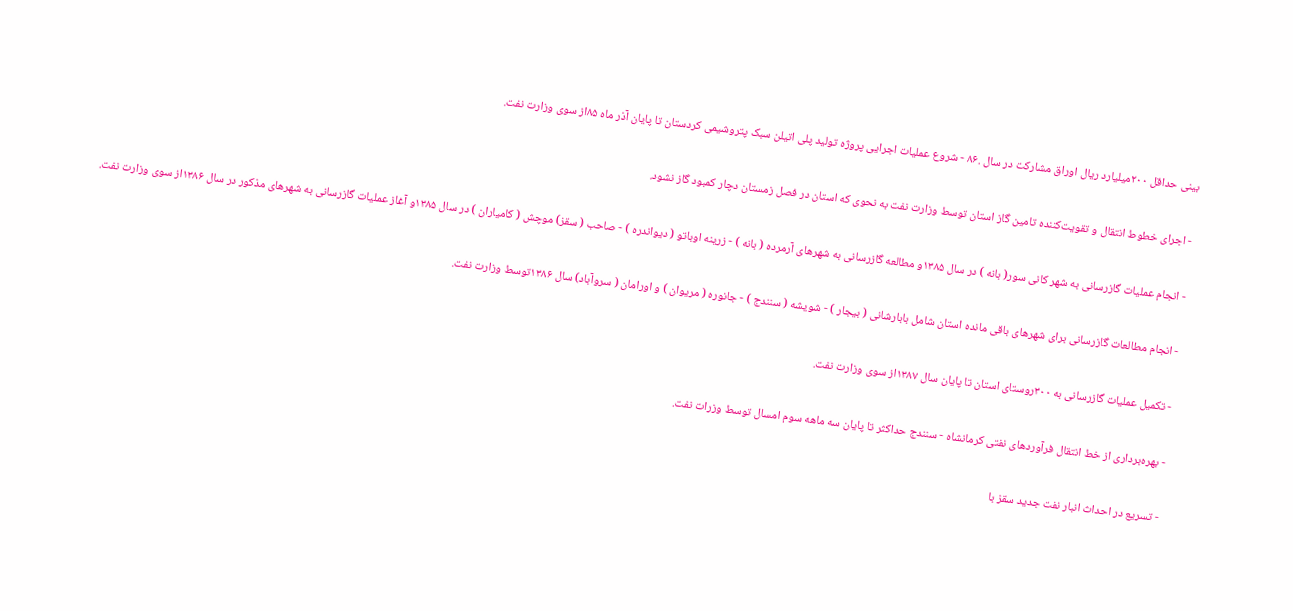بینی حداقل ۲۰۰میلیارد ریال اوراق مشارکت در سال .۸۶ - شروع عملیات اجرایی پروژه تولید پلی اتیلن سبک پتروشیمی کردستان تا پایان آذر ماه ۸۵از سوی وزارت نفت.

- اجرای خطوط انتقال و تقویت‌کننده تامین گاز استان توسط وزارت نفت به نحوی که استان در فصل زمستان دچار کمبود گاز نشود.

- انجام عملیات گازرسانی به شهر کانی سور( بانه ) در سال ۱۳۸۵و مطالعه گازرسانی به شهرهای آرمرده ( بانه ) - زرینه اوباتو ( دیواندره ) - صاحب ( سقز) موچش ( کامیاران ) در سال ۱۳۸۵و آغاز عملیات گازرسانی به شهرهای مذکور در سال ۱۳۸۶از سوی وزارت نفت.

- انجام مطالعات گازرسانی برای شهرهای باقی مانده استان شامل بابارشانی ( بیجار ) - شویشه ( سنندج ) - جانوره ( مریوان ) و اورامان ( سروآباد) سال ۱۳۸۶توسط وزارت نفت.

- تکمیل عملیات گازرسانی به ۳۰۰روستای استان تا پایان سال ۱۳۸۷از سوی وزارت نفت.

- بهره‌برداری از خط انتقال فرآوردهای نفتی کرمانشاه - سنندج حداکثر تا پایان سه ماهه سوم امسال توسط وزرات نفت.

- تسریع در احداث انبار نفت جدید سقز با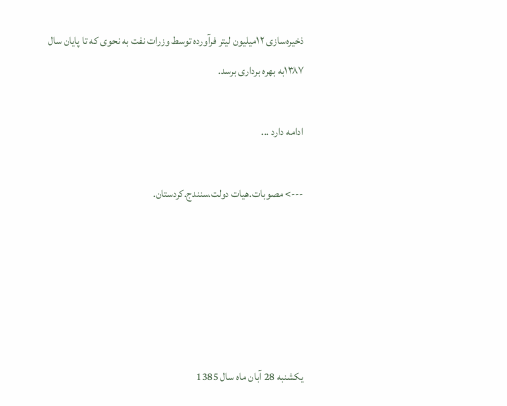ذخیره‌سازی ۱۲میلیون لیتر فرآورده توسط وزرات نفت به نحوی که تا پایان سال ۱۳۸۷به بهره برداری برسد.

ادامه دارد ...

---> مصوبات.هیات دولت.سنندج.کردستان.





یکشنبه 28 آبان ماه سال 1385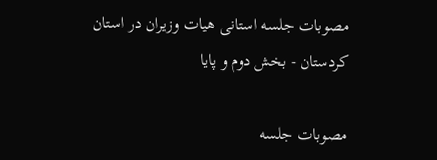مصوبات جلسه استانی هیات وزیران در استان کردستان - بخش دوم و پایا

مصوبات جلسه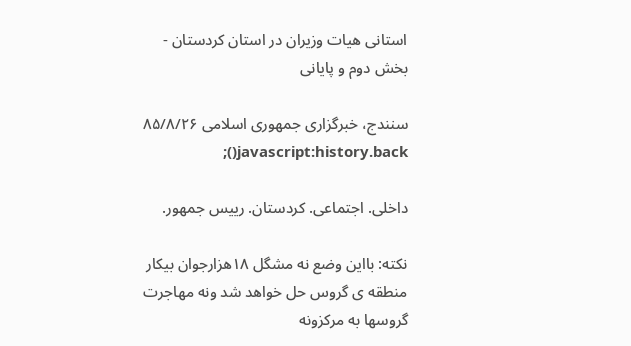استانی هیات وزیران در استان کردستان - بخش دوم و پایانی

سنندج، خبرگزاری جمهوری اسلامی ۸۵/۸/۲۶ javascript:history.back();

داخلی. اجتماعی. کردستان. رییس جمهور.

نکته: بااین وضع نه مشگل ۱۸هزارجوان بیکار منطقه ی گروس حل خواهد شد ونه مهاجرت گروسها به مرکزونه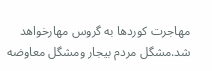مهاجرت کوردها به گروس مهارخواهد شد.مشگل مردم بیجار ومشگل معاوضه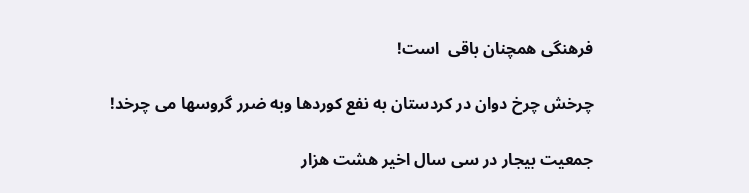فرهنگی همچنان باقی  است!

چرخش چرخ دوان در کردستان به نفع کوردها وبه ضرر گروسها می چرخد!

جمعیت بیجار در سی سال اخیر هشت هزار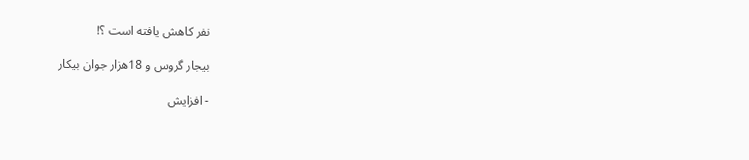نفر کاهش یافته است ؟!

بیجار گروس و 18هزار جوان بیکار

- افزایش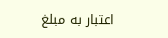اعتبار به مبلغ